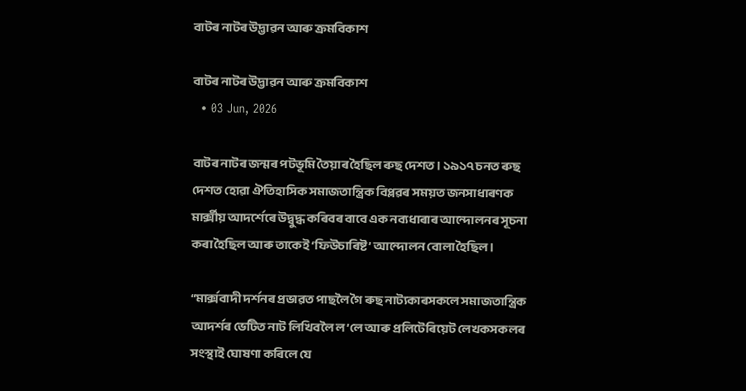বাটৰ নাটৰ উদ্ভাৱন আৰু ক্ৰমবিকাশ

বাটৰ নাটৰ উদ্ভাৱন আৰু ক্ৰমবিকাশ
  • 03 Jun, 2026

বাটৰ নাটৰ জন্মৰ পটভূমি তৈয়াৰ হৈছিল ৰুছ দেশত। ১৯১৭ চনত ৰুছ দেশত হোৱা ঐতিহাসিক সমাজতান্ত্ৰিক বিপ্লৱৰ সময়ত জনসাধাৰণক মাৰ্ক্সীয় আদৰ্শেৰে উদ্বুদ্ধ কৰিবৰ বাবে এক নব্যধাৰাৰ আন্দোলনৰ সূচনা কৰা হৈছিল আৰু তাকেই ‘ফিউচাৰিষ্ট’ আন্দোলন বোলা হৈছিল।

“মাৰ্ক্সবাদী দৰ্শনৰ প্ৰভাৱত পাছলৈ গৈ ৰুছ নাট্যকাৰসকলে সমাজতান্ত্ৰিক আদৰ্শৰ ভেটিত নাট লিখিবলৈ ল’লে আৰু প্ৰলিটেৰিয়েট লেখকসকলৰ সংস্থাই ঘোষণা কৰিলে যে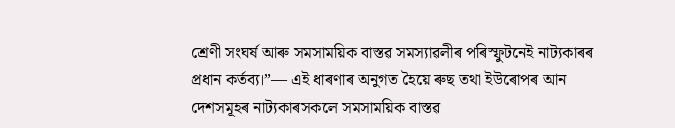শ্ৰেণী সংঘৰ্ষ আৰু সমসাময়িক বাস্তৱ সমস্যাৱলীৰ পৰিস্ফুটনেই নাট্যকাৰৰ প্ৰধান কৰ্তব্য।”— এই ধাৰণাৰ অনুগত হৈয়ে ৰুছ তথা ইউৰোপৰ আন দেশসমূহৰ নাট্যকাৰসকলে সমসাময়িক বাস্তৱ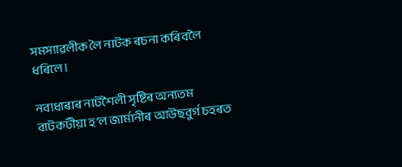সমস্যাৱলীক লৈ নাটক ৰচনা কৰিবলৈ ধৰিলে।

নব্যধাৰাৰ নাটশৈলী সৃষ্টিৰ অন্যতম বাটকটীয়া হ’ল জাৰ্মানীৰ আউছবুৰ্গ চহৰত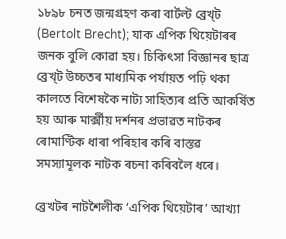১৮৯৮ চনত জন্মগ্ৰহণ কৰা বাৰ্টল্ট ব্ৰেখ্ট (Bertolt Brecht); যাক এপিক থিয়েটাৰৰ জনক বুলি কোৱা হয়। চিকিৎসা বিজ্ঞানৰ ছাত্ৰ ব্ৰেখ্ট উচ্চতৰ মাধ্যমিক পৰ্যায়ত পঢ়ি থকা কালতে বিশেষকৈ নাট্য সাহিত্যৰ প্ৰতি আকৰ্ষিত হয় আৰু মাৰ্ক্সীয় দৰ্শনৰ প্ৰভাৱত নাটকৰ ৰোমাণ্টিক ধাৰা পৰিহাৰ কৰি বাস্তৱ সমস্যামূলক নাটক ৰচনা কৰিবলৈ ধৰে।

ব্ৰেখটৰ নাটশৈলীক ‘এপিক থিয়েটাৰ’ আখ্যা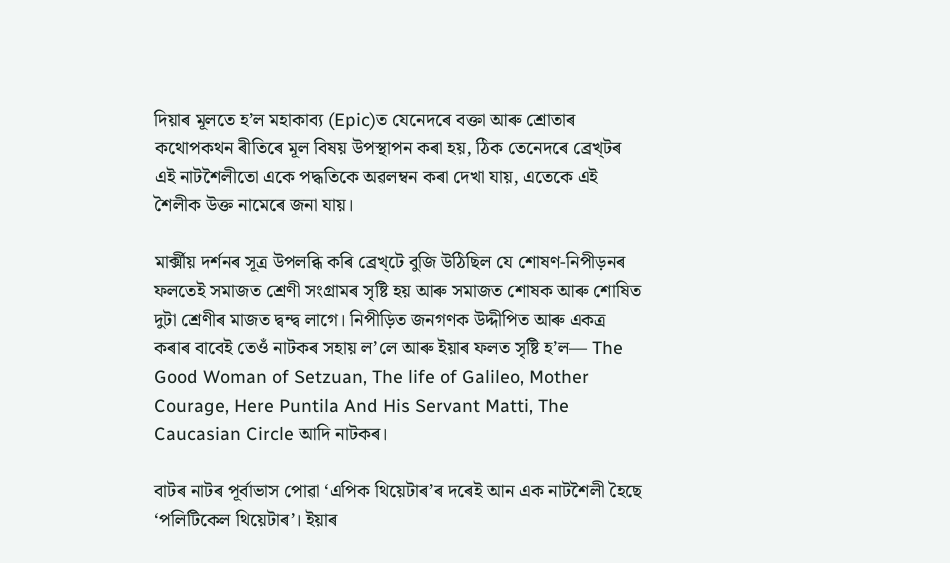দিয়াৰ মূলতে হ’ল মহাকাব্য (Epic)ত যেনেদৰে বক্তা আৰু শ্ৰোতাৰ কথোপকথন ৰীতিৰে মূল বিষয় উপস্থাপন কৰা হয়, ঠিক তেনেদৰে ব্ৰেখ্টৰ এই নাটশৈলীতো একে পদ্ধতিকে অৱলম্বন কৰা দেখা যায়, এতেকে এই শৈলীক উক্ত নামেৰে জনা যায়।

মাৰ্ক্সীয় দৰ্শনৰ সূত্ৰ উপলব্ধি কৰি ব্ৰেখ্টে বুজি উঠিছিল যে শোষণ-নিপীড়নৰ ফলতেই সমাজত শ্ৰেণী সংগ্ৰামৰ সৃষ্টি হয় আৰু সমাজত শোষক আৰু শোষিত দুটা শ্ৰেণীৰ মাজত দ্বন্দ্ব লাগে। নিপীড়িত জনগণক উদ্দীপিত আৰু একত্ৰ কৰাৰ বাবেই তেওঁ নাটকৰ সহায় ল’লে আৰু ইয়াৰ ফলত সৃষ্টি হ’ল— The Good Woman of Setzuan, The life of Galileo, Mother Courage, Here Puntila And His Servant Matti, The Caucasian Circle আদি নাটকৰ।

বাটৰ নাটৰ পূৰ্বাভাস পোৱা ‘এপিক থিয়েটাৰ’ৰ দৰেই আন এক নাটশৈলী হৈছে ‘পলিটিকেল থিয়েটাৰ’। ইয়াৰ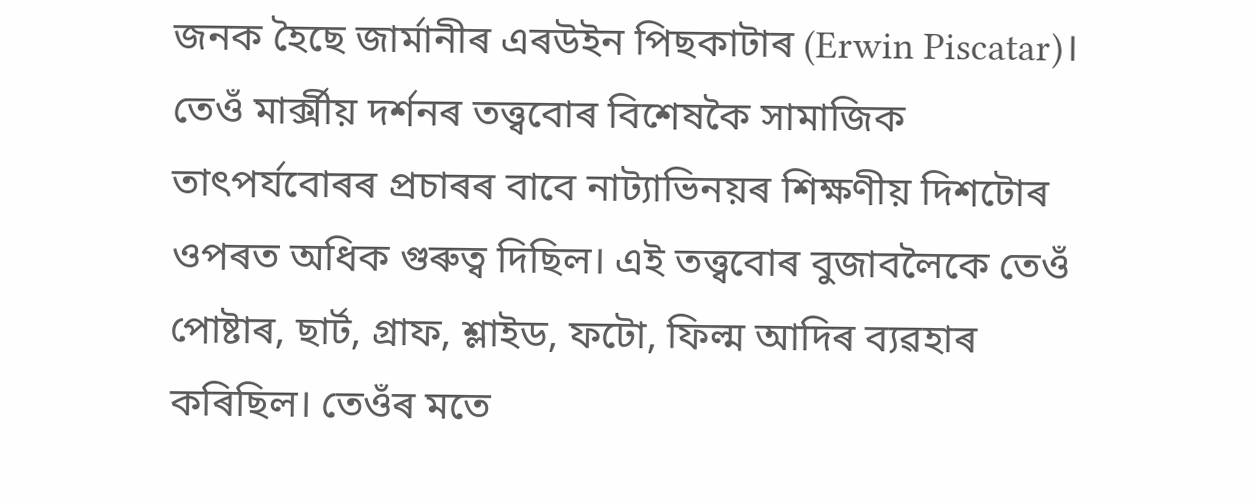জনক হৈছে জাৰ্মানীৰ এৰউইন পিছকাটাৰ (Erwin Piscatar)। তেওঁ মাৰ্ক্সীয় দৰ্শনৰ তত্ত্ববোৰ বিশেষকৈ সামাজিক তাৎপৰ্যবোৰৰ প্ৰচাৰৰ বাবে নাট্যাভিনয়ৰ শিক্ষণীয় দিশটোৰ ওপৰত অধিক গুৰুত্ব দিছিল। এই তত্ত্ববোৰ বুজাবলৈকে তেওঁ পোষ্টাৰ, ছাৰ্ট, গ্ৰাফ, শ্লাইড, ফটো, ফিল্ম আদিৰ ব্যৱহাৰ কৰিছিল। তেওঁৰ মতে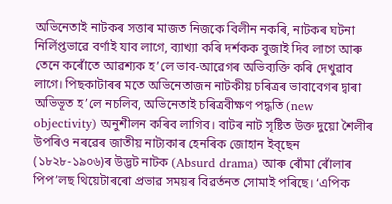অভিনেতাই নাটকৰ সত্তাৰ মাজত নিজকে বিলীন নকৰি, নাটকৰ ঘটনা নিৰ্লিপ্তভাৱে বৰ্ণাই যাব লাগে, ব্যাখ্যা কৰি দৰ্শকক বুজাই দিব লাগে আৰু তেনে কৰোঁতে আৱশ্যক হ’লে ভাব-আৱেগৰ অভিব্যক্তি কৰি দেখুৱাব লাগে। পিছকাটাৰৰ মতে অভিনেতাজন নাটকীয় চৰিত্ৰৰ ভাবাবেগৰ দ্বাৰা অভিভূত হ’লে নচলিব, অভিনেতাই চৰিত্ৰবীক্ষণ পদ্ধতি (new objectivity) অনুশীলন কৰিব লাগিব। বাটৰ নাট সৃষ্টিত উক্ত দুয়ো শৈলীৰ উপৰিও নৰৱেৰ জাতীয় নাট্যকাৰ হেনৰিক জোহান ইব্‌ছেন (১৮২৮-১৯০৬)ৰ উদ্ভট নাটক (Absurd drama) আৰু ৰোঁমা ৰোঁলাৰ পিপ’লছ থিয়েটাৰৰো প্ৰভাৱ সময়ৰ বিৱৰ্তনত সোমাই পৰিছে। ‘এপিক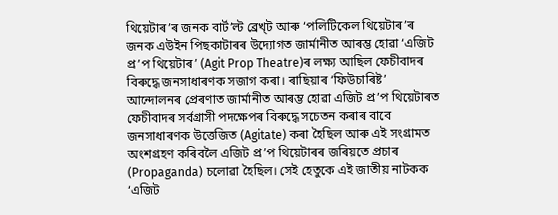থিয়েটাৰ’ৰ জনক বাৰ্ট’ল্ট ব্ৰেখ্ট আৰু ‘পলিটিকেল থিয়েটাৰ’ৰ জনক এউইন পিছকাটাৰৰ উদ্যোগত জাৰ্মানীত আৰম্ভ হোৱা ‘এজিট প্ৰ’প থিয়েটাৰ’ (Agit Prop Theatre)ৰ লক্ষ্য আছিল ফেচীবাদৰ বিৰুদ্ধে জনসাধাৰণক সজাগ কৰা। ৰাছিয়াৰ ‘ফিউচাৰিষ্ট’ আন্দোলনৰ প্ৰেৰণাত জাৰ্মানীত আৰম্ভ হোৱা এজিট প্ৰ’প থিয়েটাৰত ফেচীবাদৰ সৰ্বগ্ৰাসী পদক্ষেপৰ বিৰুদ্ধে সচেতন কৰাৰ বাবে জনসাধাৰণক উত্তেজিত (Agitate) কৰা হৈছিল আৰু এই সংগ্ৰামত অংশগ্ৰহণ কৰিবলৈ এজিট প্ৰ’প থিয়েটাৰৰ জৰিয়তে প্ৰচাৰ (Propaganda) চলোৱা হৈছিল। সেই হেতুকে এই জাতীয় নাটকক ‘এজিট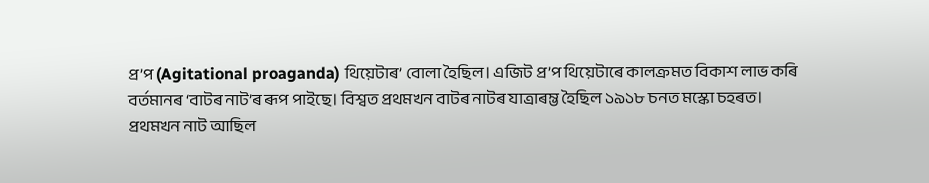প্ৰ’প (Agitational proaganda) থিয়েটাৰ’ বোলা হৈছিল। এজিট প্ৰ’প থিয়েটাৰে কালক্ৰমত বিকাশ লাভ কৰি বৰ্তমানৰ ‘বাটৰ নাট’ৰ ৰূপ পাইছে। বিশ্বত প্ৰথমখন বাটৰ নাটৰ যাত্ৰাৰম্ভ হৈছিল ১৯১৮ চনত মস্কো চহৰত। প্ৰথমখন নাট আছিল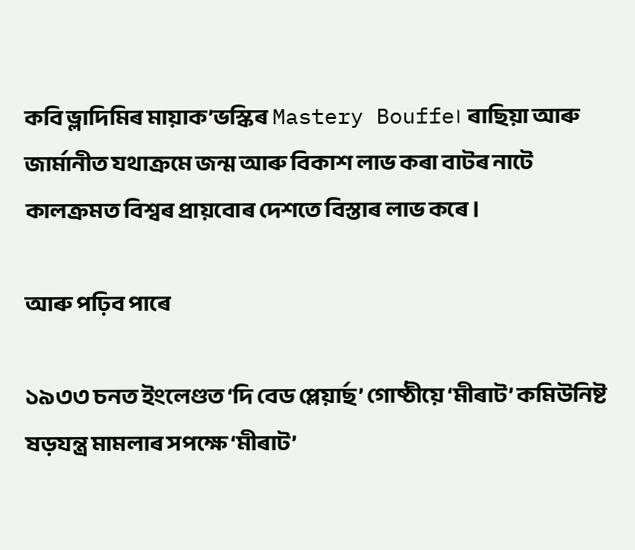কবি ভ্লাদিমিৰ মায়াক’ভস্কিৰ Mastery Bouffe। ৰাছিয়া আৰু জাৰ্মানীত যথাক্ৰমে জন্ম আৰু বিকাশ লাভ কৰা বাটৰ নাটে কালক্ৰমত বিশ্বৰ প্ৰায়বোৰ দেশতে বিস্তাৰ লাভ কৰে।

আৰু পঢ়িব পাৰে

১৯৩৩ চনত ইংলেণ্ডত ‘দি বেড প্লেয়াৰ্ছ’ গোষ্ঠীয়ে ‘মীৰাট’ কমিউনিষ্ট ষড়যন্ত্ৰ মামলাৰ সপক্ষে ‘মীৰাট’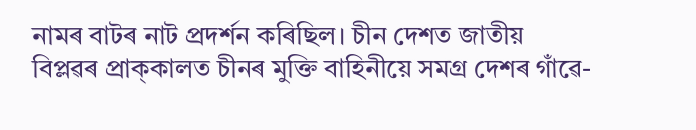নামৰ বাটৰ নাট প্ৰদৰ্শন কৰিছিল। চীন দেশত জাতীয় বিপ্লৱৰ প্ৰাক্‌কালত চীনৰ মুক্তি বাহিনীয়ে সমগ্ৰ দেশৰ গাঁৱে-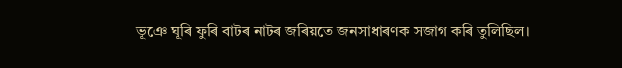ভূঞে ঘূৰি ফুৰি বাটৰ নাটৰ জৰিয়তে জনসাধাৰণক সজাগ কৰি তুলিছিল।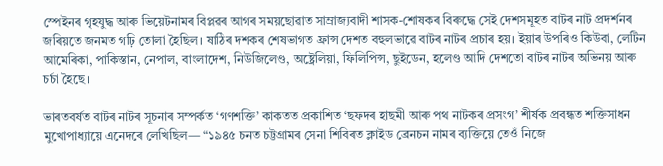স্পেইনৰ গৃহযুদ্ধ আৰু ভিয়েটনামৰ বিপ্লৱৰ আগৰ সময়ছোৱাত সাম্ৰাজ্যবাদী শাসক-শোষকৰ বিৰুদ্ধে সেই দেশসমূহত বাটৰ নাট প্ৰদৰ্শনৰ জৰিয়তে জনমত গঢ়ি তোলা হৈছিল। ষাঠিৰ দশকৰ শেষভাগত ফ্ৰান্স দেশত বহুলভাৱে বাটৰ নাটৰ প্ৰচাৰ হয়। ইয়াৰ উপৰিও কিউবা, লেটিন আমেৰিকা, পাকিস্তান, নেপাল, বাংলাদেশ, নিউজিলেণ্ড, অষ্ট্ৰেলিয়া, ফিলিপিন্স, ছুইডেন, হলেণ্ড আদি দেশতো বাটৰ নাটৰ অভিনয় আৰু চৰ্চা হৈছে।

ভাৰতবৰ্ষত বাটৰ নাটৰ সূচনাৰ সম্পৰ্কত ‘গণশক্তি’ কাকতত প্ৰকাশিত ‘ছফদৰ হাছমী আৰু পথ নাটকৰ প্ৰসংগ’ শীৰ্ষক প্ৰবন্ধত শক্তিসাধন মুখোপাধ্যায়ে এনেদৰে লেখিছিল— “১৯৪৫ চনত চট্টগ্ৰামৰ সেনা শিবিৰত ক্লাইড ব্ৰেনচন নামৰ ব্যক্তিয়ে তেওঁ নিজে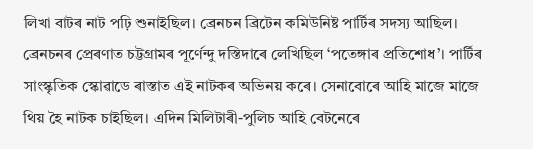লিখা বাটৰ নাট পঢ়ি শুনাইছিল। ব্ৰেনচন ব্ৰিটেন কমিউনিষ্ট পাৰ্টিৰ সদস্য আছিল। ব্ৰেনচনৰ প্ৰেৰণাত চট্টগ্ৰামৰ পূৰ্ণেন্দু দস্তিদাৰে লেখিছিল ‘পতেঙ্গাৰ প্ৰতিশোধ’। পাৰ্টিৰ সাংস্কৃতিক স্কোৱাডে ৰাস্তাত এই নাটকৰ অভিনয় কৰে। সেনাবোৰে আহি মাজে মাজে থিয় হৈ নাটক চাইছিল। এদিন মিলিটাৰী-পুলিচ আহি বেটনেৰে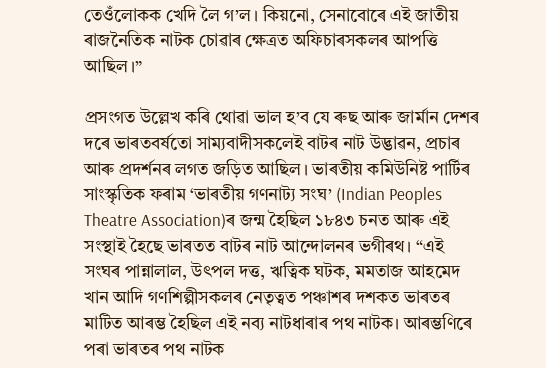তেওঁলোকক খেদি লৈ গ’ল। কিয়নো, সেনাবোৰে এই জাতীয় ৰাজনৈতিক নাটক চোৱাৰ ক্ষেত্ৰত অফিচাৰসকলৰ আপত্তি আছিল।”

প্ৰসংগত উল্লেখ কৰি থোৱা ভাল হ’ব যে ৰুছ আৰু জাৰ্মান দেশৰ দৰে ভাৰতবৰ্ষতো সাম্যবাদীসকলেই বাটৰ নাট উদ্ভাৱন, প্ৰচাৰ আৰু প্ৰদৰ্শনৰ লগত জড়িত আছিল। ভাৰতীয় কমিউনিষ্ট পাৰ্টিৰ সাংস্কৃতিক ফৰাম ‘ভাৰতীয় গণনাট্য সংঘ’ (Indian Peoples Theatre Association)ৰ জন্ম হৈছিল ১৮৪৩ চনত আৰু এই সংস্থাই হৈছে ভাৰতত বাটৰ নাট আন্দোলনৰ ভগীৰথ। “এই সংঘৰ পান্নালাল, উৎপল দত্ত, ঋত্বিক ঘটক, মমতাজ আহমেদ খান আদি গণশিল্পীসকলৰ নেতৃত্বত পঞ্চাশৰ দশকত ভাৰতৰ মাটিত আৰম্ভ হৈছিল এই নব্য নাটধাৰাৰ পথ নাটক। আৰম্ভণিৰে পৰা ভাৰতৰ পথ নাটক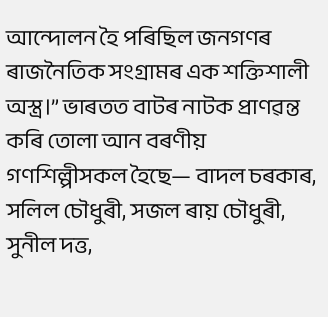আন্দোলন হৈ পৰিছিল জনগণৰ ৰাজনৈতিক সংগ্ৰামৰ এক শক্তিশালী অস্ত্ৰ।” ভাৰতত বাটৰ নাটক প্ৰাণৱন্ত কৰি তোলা আন বৰণীয় গণশিল্পীসকল হৈছে— বাদল চৰকাৰ, সলিল চৌধুৰী, সজল ৰায় চৌধুৰী, সুনীল দত্ত,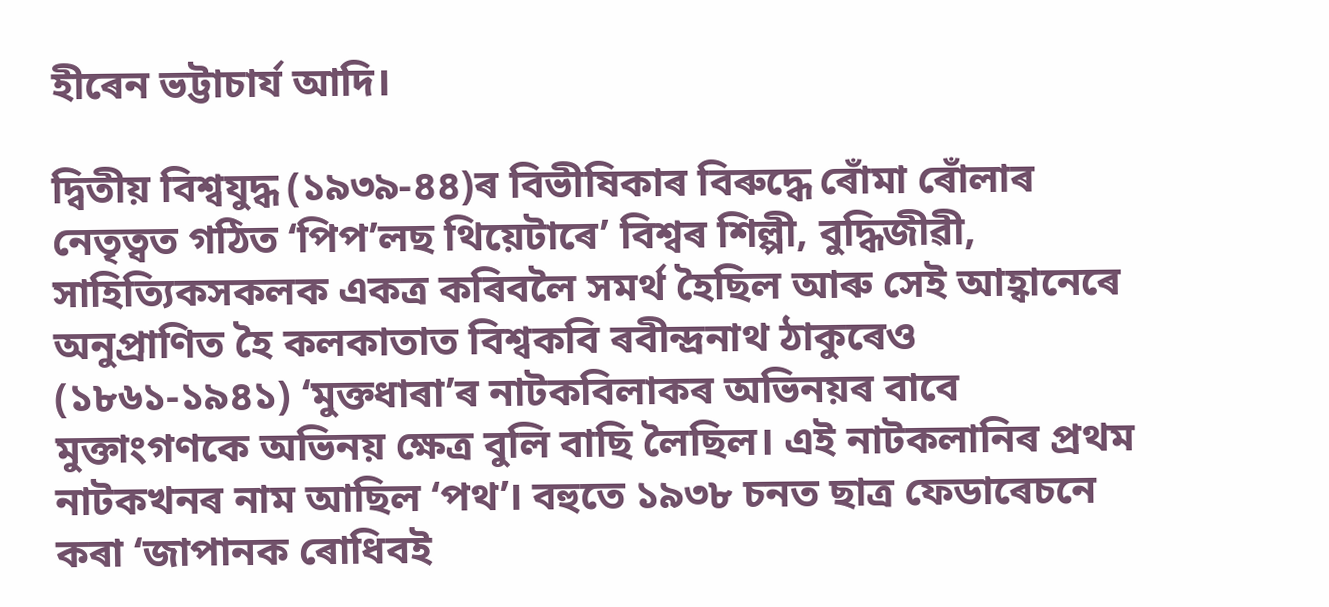হীৰেন ভট্টাচাৰ্য আদি।

দ্বিতীয় বিশ্বযুদ্ধ (১৯৩৯-৪৪)ৰ বিভীষিকাৰ বিৰুদ্ধে ৰোঁমা ৰোঁলাৰ নেতৃত্বত গঠিত ‘পিপ’লছ থিয়েটাৰে’ বিশ্বৰ শিল্পী, বুদ্ধিজীৱী, সাহিত্যিকসকলক একত্ৰ কৰিবলৈ সমৰ্থ হৈছিল আৰু সেই আহ্বানেৰে অনুপ্ৰাণিত হৈ কলকাতাত বিশ্বকবি ৰবীন্দ্ৰনাথ ঠাকুৰেও (১৮৬১-১৯৪১) ‘মুক্তধাৰা’ৰ নাটকবিলাকৰ অভিনয়ৰ বাবে মুক্তাংগণকে অভিনয় ক্ষেত্ৰ বুলি বাছি লৈছিল। এই নাটকলানিৰ প্ৰথম নাটকখনৰ নাম আছিল ‘পথ’। বহুতে ১৯৩৮ চনত ছাত্ৰ ফেডাৰেচনে কৰা ‘জাপানক ৰোধিবই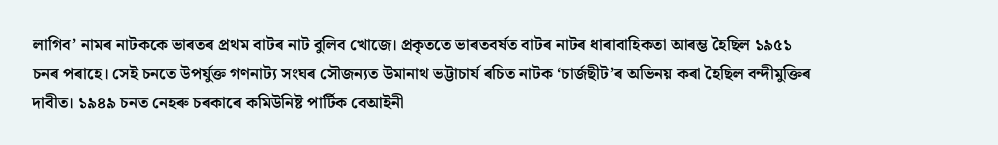লাগিব’ নামৰ নাটককে ভাৰতৰ প্ৰথম বাটৰ নাট বুলিব খোজে। প্ৰকৃততে ভাৰতবৰ্ষত বাটৰ নাটৰ ধাৰাবাহিকতা আৰম্ভ হৈছিল ১৯৫১ চনৰ পৰাহে। সেই চনতে উপৰ্যুক্ত গণনাট্য সংঘৰ সৌজন্যত উমানাথ ভট্টাচাৰ্য ৰচিত নাটক ‘চাৰ্জছীট’ৰ অভিনয় কৰা হৈছিল বন্দীমুক্তিৰ দাবীত। ১৯৪৯ চনত নেহৰু চৰকাৰে কমিউনিষ্ট পাৰ্টিক বেআইনী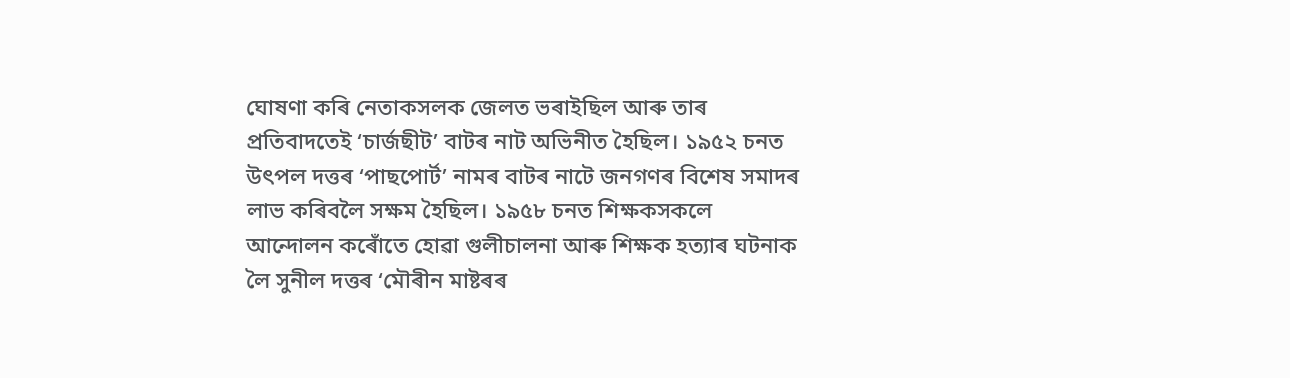ঘোষণা কৰি নেতাকসলক জেলত ভৰাইছিল আৰু তাৰ প্ৰতিবাদতেই ‘চাৰ্জছীট’ বাটৰ নাট অভিনীত হৈছিল। ১৯৫২ চনত উৎপল দত্তৰ ‘পাছপোৰ্ট’ নামৰ বাটৰ নাটে জনগণৰ বিশেষ সমাদৰ লাভ কৰিবলৈ সক্ষম হৈছিল। ১৯৫৮ চনত শিক্ষকসকলে আন্দোলন কৰোঁতে হোৱা গুলীচালনা আৰু শিক্ষক হত্যাৰ ঘটনাক লৈ সুনীল দত্তৰ ‘মৌৰীন মাষ্টৰৰ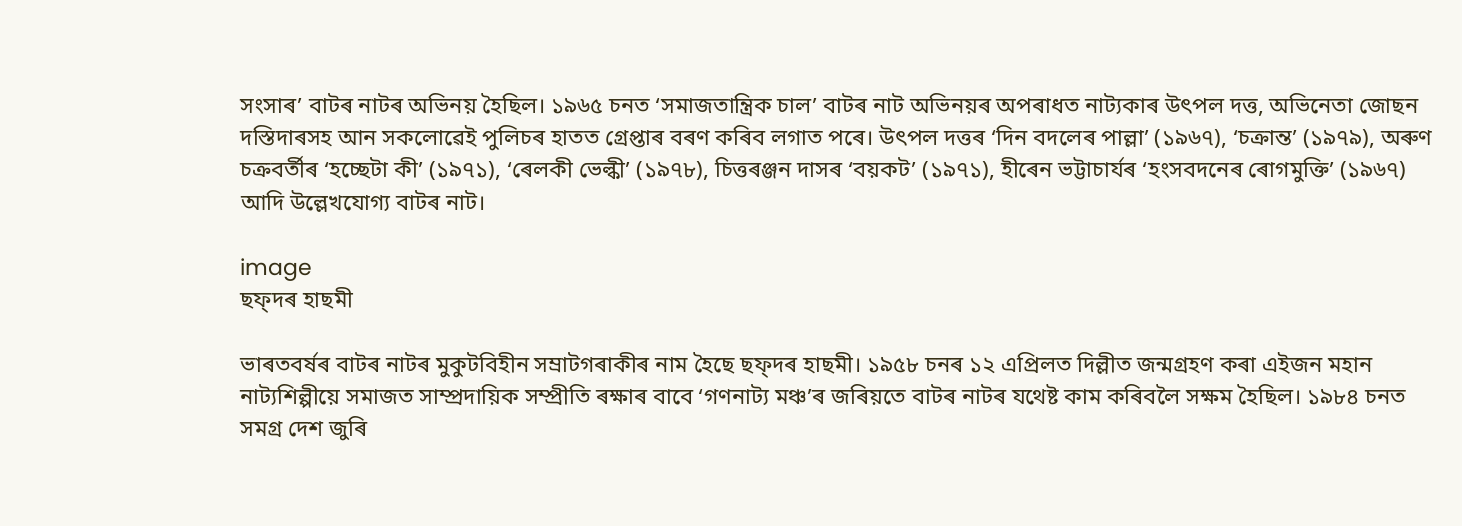সংসাৰ’ বাটৰ নাটৰ অভিনয় হৈছিল। ১৯৬৫ চনত ‘সমাজতান্ত্ৰিক চাল’ বাটৰ নাট অভিনয়ৰ অপৰাধত নাট্যকাৰ উৎপল দত্ত, অভিনেতা জোছন দস্তিদাৰসহ আন সকলোৱেই পুলিচৰ হাতত গ্ৰেপ্তাৰ বৰণ কৰিব লগাত পৰে। উৎপল দত্তৰ ‘দিন বদলেৰ পাল্লা’ (১৯৬৭), ‘চক্ৰান্ত’ (১৯৭৯), অৰুণ চক্ৰবৰ্তীৰ ‘হচ্ছেটা কী’ (১৯৭১), ‘ৰেলকী ভেল্কী’ (১৯৭৮), চিত্তৰঞ্জন দাসৰ ‘বয়কট’ (১৯৭১), হীৰেন ভট্টাচাৰ্যৰ ‘হংসবদনেৰ ৰোগমুক্তি’ (১৯৬৭) আদি উল্লেখযোগ্য বাটৰ নাট।

image
ছফ্দৰ হাছমী

ভাৰতবৰ্ষৰ বাটৰ নাটৰ মুকুটবিহীন সম্ৰাটগৰাকীৰ নাম হৈছে ছফ্‌দৰ হাছমী। ১৯৫৮ চনৰ ১২ এপ্ৰিলত দিল্লীত জন্মগ্ৰহণ কৰা এইজন মহান নাট্যশিল্পীয়ে সমাজত সাম্প্ৰদায়িক সম্প্ৰীতি ৰক্ষাৰ বাবে ‘গণনাট্য মঞ্চ’ৰ জৰিয়তে বাটৰ নাটৰ যথেষ্ট কাম কৰিবলৈ সক্ষম হৈছিল। ১৯৮৪ চনত সমগ্ৰ দেশ জুৰি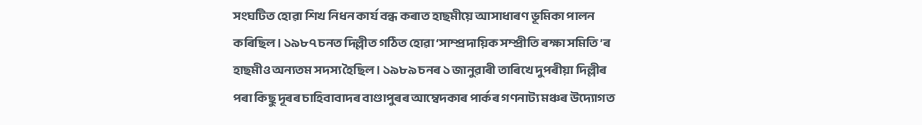সংঘটিত হোৱা শিখ নিধন কাৰ্য বন্ধ কৰাত হাছমীয়ে আসাধাৰণ ভূমিকা পালন কৰিছিল। ১৯৮৭ চনত দিল্লীত গঠিত হোৱা ‘সাম্প্ৰদায়িক সম্প্ৰীতি ৰক্ষা সমিতি’ৰ হাছমীও অন্যতম সদস্য হৈছিল। ১৯৮৯ চনৰ ১ জানুৱাৰী তাৰিখে দুপৰীয়া দিল্লীৰ পৰা কিছু দূৰৰ চাহিবাবাদৰ বাণ্ডাপুৰৰ আম্বেদকাৰ পাৰ্কৰ গণনাট্য মঞ্চৰ উদ্যোগত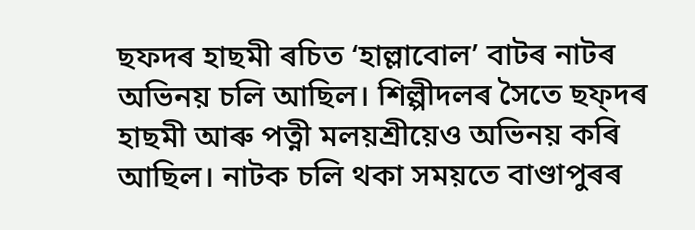ছফদৰ হাছমী ৰচিত ‘হাল্লাবোল’ বাটৰ নাটৰ অভিনয় চলি আছিল। শিল্পীদলৰ সৈতে ছফ্দৰ হাছমী আৰু পত্নী মলয়শ্ৰীয়েও অভিনয় কৰি আছিল। নাটক চলি থকা সময়তে বাণ্ডাপুৰৰ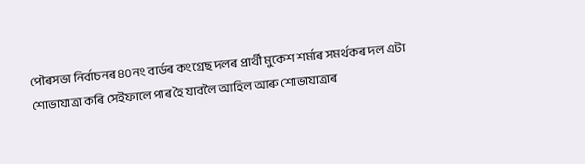পৌৰসভা নিৰ্বাচনৰ ৪০নং বাৰ্ডৰ কংগ্ৰেছ দলৰ প্ৰাৰ্থী মুকেশ শৰ্মাৰ সমৰ্থকৰ দল এটা শোভাযাত্ৰা কৰি সেইফালে পাৰ হৈ যাবলৈ আহিল আৰু শোভাযাত্ৰাৰ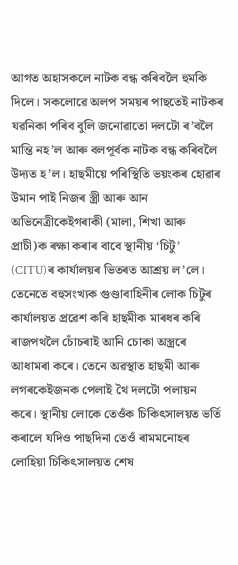আগত অহাসকলে নাটক বন্ধ কৰিবলৈ হুমকি দিলে। সকলোৱে অলপ সময়ৰ পাছতেই নাটকৰ যৱনিকা পৰিব বুলি জনোৱাতো দলটো ৰ’বলৈ মান্তি নহ’ল আৰু বলপূৰ্বক নাটক বন্ধ কৰিবলৈ উদ্যত হ’ল। হাছমীয়ে পৰিস্থিতি ভয়ংকৰ হোৱাৰ উমান পাই নিজৰ স্ত্ৰী আৰু আন অভিনেত্ৰীকেইগৰাকী (মালা, শিখা আৰু প্ৰাচী)ক ৰক্ষা কৰাৰ বাবে স্থানীয় ‘চিটু’ (CITU)ৰ কাৰ্যালয়ৰ ভিতৰত আশ্ৰয় ল’লে। তেনেতে বহুসংখ্যক গুণ্ডাবাহিনীৰ লোক চিটুৰ কাৰ্যালয়ত প্ৰৱেশ কৰি হাছমীক মাৰধৰ কৰি ৰাজপথলৈ চোঁচৰাই আনি চোকা অস্ত্ৰৰে আধামৰা কৰে। তেনে অৱস্থাত হাছমী আৰু লগৰকেইজনক পেলাই থৈ দলটো পলায়ন কৰে। স্থানীয় লোকে তেওঁক চিকিৎসালয়ত ভৰ্তি কৰালে যদিও পাছদিনা তেওঁ ৰামমনোহৰ লোহিয়া চিকিৎসালয়ত শেষ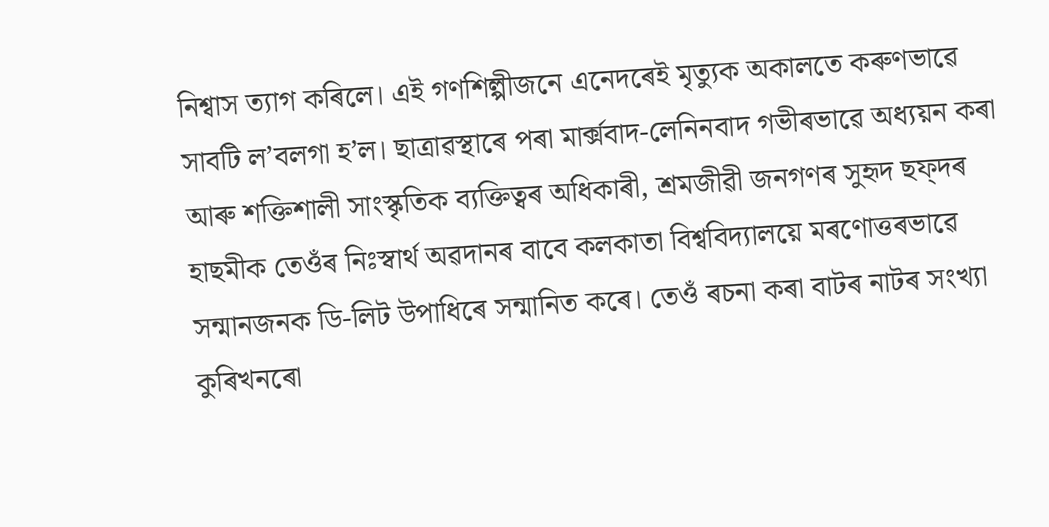নিশ্বাস ত্যাগ কৰিলে। এই গণশিল্পীজনে এনেদৰেই মৃত্যুক অকালতে কৰুণভাৱে সাবটি ল’বলগা হ’ল। ছাত্ৰাৱস্থাৰে পৰা মাৰ্ক্সবাদ-লেনিনবাদ গভীৰভাৱে অধ্যয়ন কৰা আৰু শক্তিশালী সাংস্কৃতিক ব্যক্তিত্বৰ অধিকাৰী, শ্ৰমজীৱী জনগণৰ সুহৃদ ছফ্দৰ হাছমীক তেওঁৰ নিঃস্বাৰ্থ অৱদানৰ বাবে কলকাতা বিশ্ববিদ্যালয়ে মৰণোত্তৰভাৱে সন্মানজনক ডি-লিট উপাধিৰে সন্মানিত কৰে। তেওঁ ৰচনা কৰা বাটৰ নাটৰ সংখ্যা কুৰিখনৰো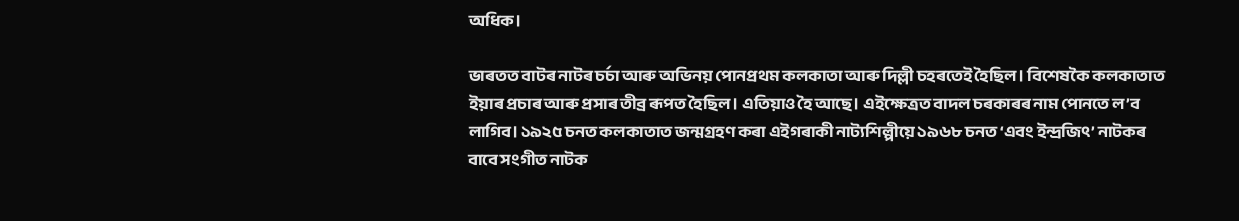অধিক।

ভাৰতত বাটৰ নাটৰ চৰ্চা আৰু অভিনয় পোনপ্ৰথম কলকাতা আৰু দিল্লী চহৰতেই হৈছিল। বিশেষকৈ কলকাতাত ইয়াৰ প্ৰচাৰ আৰু প্ৰসাৰ তীব্ৰ ৰূপত হৈছিল। এতিয়াও হৈ আছে। এইক্ষেত্ৰত বাদল চৰকাৰৰ নাম পোনতে ল’ব লাগিব। ১৯২৫ চনত কলকাতাত জন্মগ্ৰহণ কৰা এইগৰাকী নাট্যশিল্পীয়ে ১৯৬৮ চনত ‘এবং ইন্দ্ৰজিৎ’ নাটকৰ বাবে সংগীত নাটক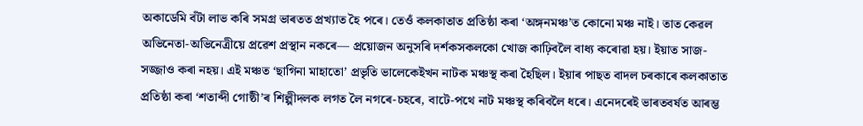অকাডেমি বঁটা লাভ কৰি সমগ্ৰ ভাৰতত প্ৰখ্যাত হৈ পৰে। তেওঁ কলকাতাত প্ৰতিষ্ঠা কৰা ‘অঙ্গনমঞ্চ’ত কোনো মঞ্চ নাই। তাত কেৱল অভিনেতা-অভিনেত্ৰীয়ে প্ৰৱেশ প্ৰস্থান নকৰে— প্ৰয়োজন অনুসৰি দৰ্শকসকলকো খোজ কাঢ়িবলৈ বাধ্য কৰোৱা হয়। ইয়াত সাজ-সজ্জাও কৰা নহয়। এই মঞ্চত ‘ছাগিনা মাহাতো’ প্ৰভৃতি ভালেকেইখন নাটক মঞ্চস্থ কৰা হৈছিল। ইয়াৰ পাছত বাদল চৰকাৰে কলকাতাত প্ৰতিষ্ঠা কৰা ‘শতাব্দী গোষ্ঠী’ৰ শিল্পীদলক লগত লৈ নগৰে-চহৰে, বাটে-পথে নাট মঞ্চস্থ কৰিবলৈ ধৰে। এনেদৰেই ভাৰতবৰ্ষত আৰম্ভ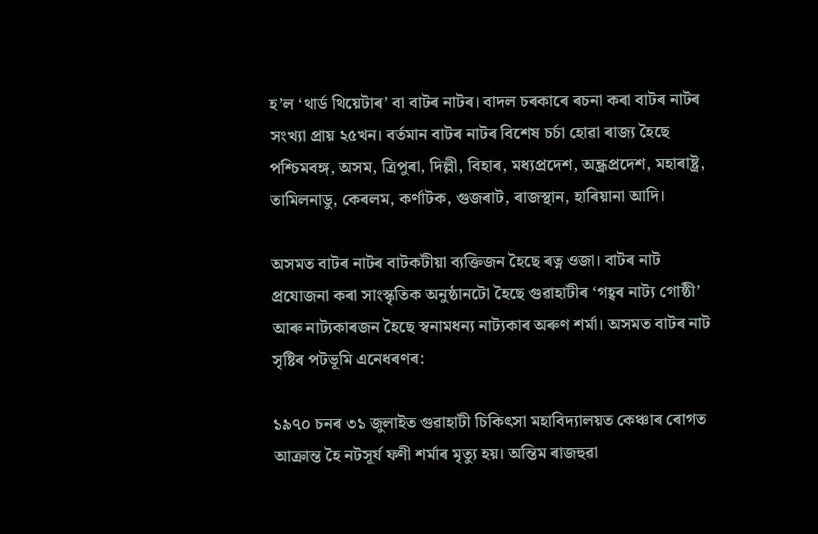হ’ল ‘থাৰ্ড থিয়েটাৰ’ বা বাটৰ নাটৰ। বাদল চৰকাৰে ৰচনা কৰা বাটৰ নাটৰ সংখ্যা প্ৰায় ২৫খন। বৰ্তমান বাটৰ নাটৰ বিশেষ চৰ্চা হোৱা ৰাজ্য হৈছে পশ্চিমবঙ্গ, অসম, ত্ৰিপুৰা, দিল্লী, বিহাৰ, মধ্যপ্ৰদেশ, অন্ধ্ৰপ্ৰদেশ, মহাৰাষ্ট্ৰ, তামিলনাডু, কেৰলম, কৰ্ণাটক, গুজৰাট, ৰাজস্থান, হাৰিয়ানা আদি।

অসমত বাটৰ নাটৰ বাটকটীয়া ব্যক্তিজন হৈছে ৰত্ন ওজা। বাটৰ নাট প্ৰযোজনা কৰা সাংস্কৃতিক অনুষ্ঠানটো হৈছে গুৱাহাটীৰ ‘গহ্বৰ নাট্য গোষ্ঠী’ আৰু নাট্যকাৰজন হৈছে স্বনামধন্য নাট্যকাৰ অৰুণ শৰ্মা। অসমত বাটৰ নাট সৃষ্টিৰ পটভূমি এনেধৰণৰ:

১৯৭০ চনৰ ৩১ জুলাইত গুৱাহাটী চিকিৎসা মহাবিদ্যালয়ত কেঞ্চাৰ ৰোগত আক্ৰান্ত হৈ নটসূৰ্য ফণী শৰ্মাৰ মৃত্যু হয়। অন্তিম ৰাজহুৱা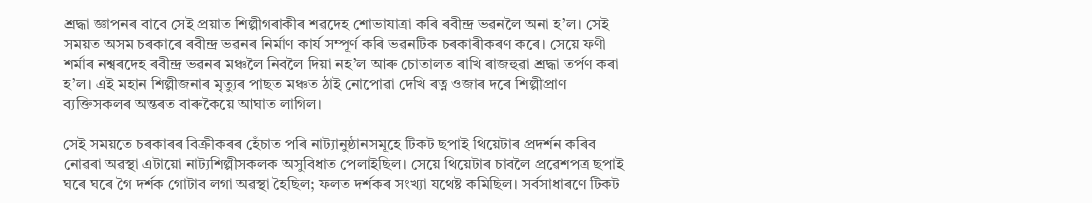শ্ৰদ্ধা জ্ঞাপনৰ বাবে সেই প্ৰয়াত শিল্পীগৰাকীৰ শৱদেহ শোভাযাত্ৰা কৰি ৰবীন্দ্ৰ ভৱনলৈ অনা হ’ল। সেই সময়ত অসম চৰকাৰে ৰবীন্দ্ৰ ভৱনৰ নিৰ্মাণ কাৰ্য সম্পূৰ্ণ কৰি ভৱনটিক চৰকাৰীকৰণ কৰে। সেয়ে ফণী শৰ্মাৰ নশ্বৰদেহ ৰবীন্দ্ৰ ভৱনৰ মঞ্চলৈ নিবলৈ দিয়া নহ’ল আৰু চোতালত ৰাখি ৰাজহুৱা শ্ৰদ্ধা তৰ্পণ কৰা হ’ল। এই মহান শিল্পীজনাৰ মৃত্যুৰ পাছত মঞ্চত ঠাই নোপোৱা দেখি ৰত্ন ওজাৰ দৰে শিল্পীপ্ৰাণ ব্যক্তিসকলৰ অন্তৰত বাৰুকৈয়ে আঘাত লাগিল।

সেই সময়তে চৰকাৰৰ বিক্ৰীকৰৰ হেঁচাত পৰি নাট্যানুষ্ঠানসমূহে টিকট ছপাই থিয়েটাৰ প্ৰদৰ্শন কৰিব নোৱৰা অৱস্থা এটায়ো নাট্যশিল্পীসকলক অসুবিধাত পেলাইছিল। সেয়ে থিয়েটাৰ চাবলৈ প্ৰৱেশপত্ৰ ছপাই ঘৰে ঘৰে গৈ দৰ্শক গোটাব লগা অৱস্থা হৈছিল; ফলত দৰ্শকৰ সংখ্যা যথেষ্ট কমিছিল। সৰ্বসাধাৰণে টিকট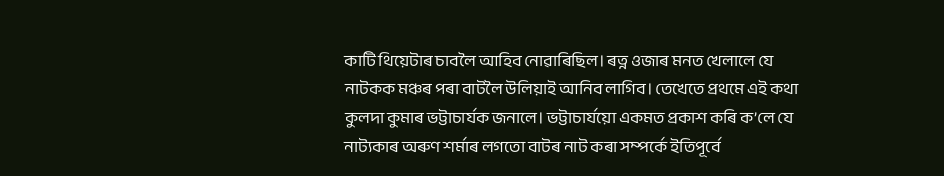কাটি থিয়েটাৰ চাবলৈ আহিব নোৱাৰিছিল। ৰত্ন ওজাৰ মনত খেলালে যে নাটকক মঞ্চৰ পৰা বাটলৈ উলিয়াই আনিব লাগিব। তেখেতে প্ৰথমে এই কথা কুলদা কুমাৰ ভট্টাচাৰ্যক জনালে। ভট্টাচাৰ্যয়ো একমত প্ৰকাশ কৰি ক’লে যে নাট্যকাৰ অৰুণ শৰ্মাৰ লগতো বাটৰ নাট কৰা সম্পৰ্কে ইতিপূৰ্বে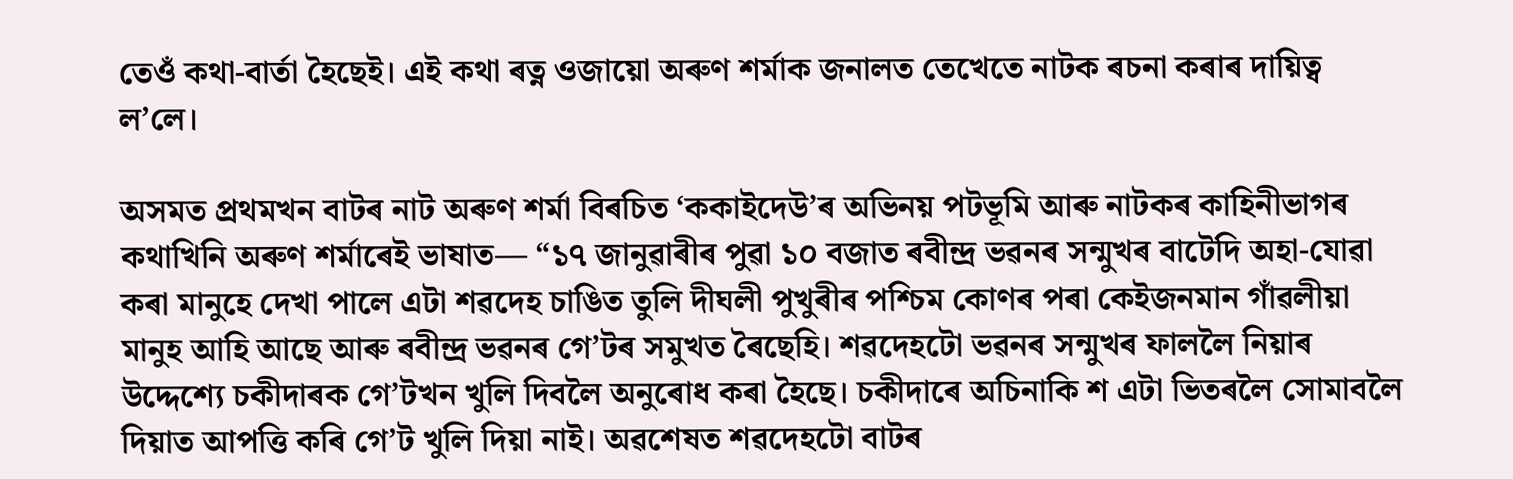তেওঁ কথা-বাৰ্তা হৈছেই। এই কথা ৰত্ন ওজায়ো অৰুণ শৰ্মাক জনালত তেখেতে নাটক ৰচনা কৰাৰ দায়িত্ব ল’লে।

অসমত প্ৰথমখন বাটৰ নাট অৰুণ শৰ্মা বিৰচিত ‘ককাইদেউ’ৰ অভিনয় পটভূমি আৰু নাটকৰ কাহিনীভাগৰ কথাখিনি অৰুণ শৰ্মাৰেই ভাষাত— “১৭ জানুৱাৰীৰ পুৱা ১০ বজাত ৰবীন্দ্ৰ ভৱনৰ সন্মুখৰ বাটেদি অহা-যোৱা কৰা মানুহে দেখা পালে এটা শৱদেহ চাঙিত তুলি দীঘলী পুখুৰীৰ পশ্চিম কোণৰ পৰা কেইজনমান গাঁৱলীয়া মানুহ আহি আছে আৰু ৰবীন্দ্ৰ ভৱনৰ গে’টৰ সমুখত ৰৈছেহি। শৱদেহটো ভৱনৰ সন্মুখৰ ফাললৈ নিয়াৰ উদ্দেশ্যে চকীদাৰক গে’টখন খুলি দিবলৈ অনুৰোধ কৰা হৈছে। চকীদাৰে অচিনাকি শ এটা ভিতৰলৈ সোমাবলৈ দিয়াত আপত্তি কৰি গে’ট খুলি দিয়া নাই। অৱশেষত শৱদেহটো বাটৰ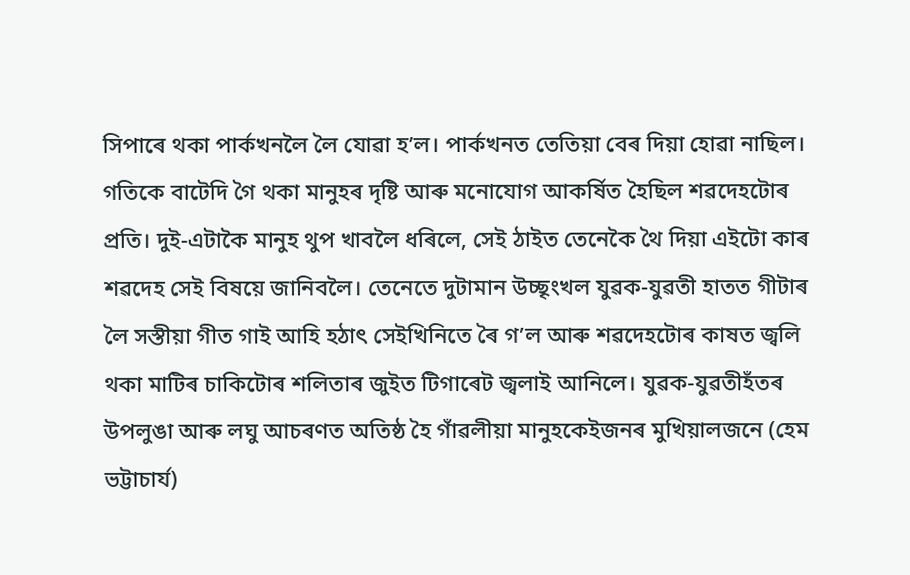সিপাৰে থকা পাৰ্কখনলৈ লৈ যোৱা হ’ল। পাৰ্কখনত তেতিয়া বেৰ দিয়া হোৱা নাছিল। গতিকে বাটেদি গৈ থকা মানুহৰ দৃষ্টি আৰু মনোযোগ আকৰ্ষিত হৈছিল শৱদেহটোৰ প্ৰতি। দুই-এটাকৈ মানুহ থুপ খাবলৈ ধৰিলে, সেই ঠাইত তেনেকৈ থৈ দিয়া এইটো কাৰ শৱদেহ সেই বিষয়ে জানিবলৈ। তেনেতে দুটামান উচ্ছৃংখল যুৱক-যুৱতী হাতত গীটাৰ লৈ সস্তীয়া গীত গাই আহি হঠাৎ সেইখিনিতে ৰৈ গ’ল আৰু শৱদেহটোৰ কাষত জ্বলি থকা মাটিৰ চাকিটোৰ শলিতাৰ জুইত টিগাৰেট জ্বলাই আনিলে। যুৱক-যুৱতীহঁতৰ উপলুঙা আৰু লঘু আচৰণত অতিষ্ঠ হৈ গাঁৱলীয়া মানুহকেইজনৰ মুখিয়ালজনে (হেম ভট্টাচাৰ্য)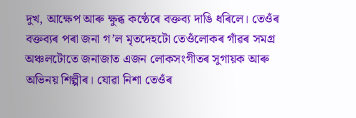দুখ, আক্ষেপ আৰু ক্ষুব্ধ কণ্ঠেৰে বক্তব্য দাঙি ধৰিলে। তেওঁৰ বক্তব্যৰ পৰা জনা গ’ল মৃতদেহটো তেওঁলোকৰ গাঁৱৰ সমগ্ৰ অঞ্চলটোতে জনাজাত এজন লোকসংগীতৰ সুগায়ক আৰু অভিনয় শিল্পীৰ। যোৱা নিশা তেওঁৰ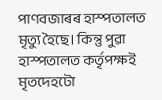পাণবজাৰৰ হাস্পতালত মৃত্যু হৈছে। কিন্তু পুৱা হাস্পতালত কৰ্তৃপক্ষই মৃতদেহটো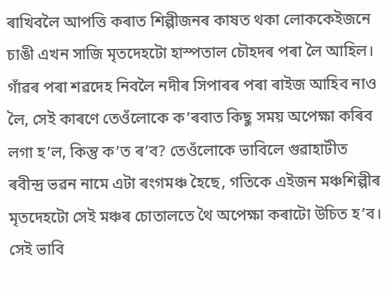ৰাখিবলৈ আপত্তি কৰাত শিল্পীজনৰ কাষত থকা লোককেইজনে চাঙী এখন সাজি মৃতদেহটো হাস্পতাল চৌহদৰ পৰা লৈ আহিল। গাঁৱৰ পৰা শৱদেহ নিবলৈ নদীৰ সিপাৰৰ পৰা ৰাইজ আহিব নাও লৈ, সেই কাৰণে তেওঁলোকে ক’ৰবাত কিছু সময় অপেক্ষা কৰিব লগা হ’ল, কিন্তু ক’ত ৰ’ব? তেওঁলোকে ভাবিলে গুৱাহাটীত ৰবীন্দ্ৰ ভৱন নামে এটা ৰংগমঞ্চ হৈছে, গতিকে এইজন মঞ্চশিল্পীৰ মৃতদেহটো সেই মঞ্চৰ চোতালতে থৈ অপেক্ষা কৰাটো উচিত হ’ব। সেই ভাবি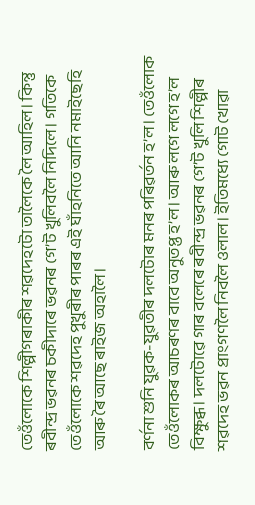তেওঁলোকে শিল্পীগৰাকীৰ শৱদেহটো তালৈকে লৈ আহিল। কিন্তু ৰবীন্দ্ৰ ভৱনৰ চকীদাৰে ভৱনৰ গে’ট খুলিবলৈ নিদিলে। গতিকে তেওঁলোকে শৱদেহ পুখুৰীৰ পাৰৰ এই ঘাঁহনিতে আনি নমাইছেহি আৰু ৰৈ আছে ৰাইজ অহালৈ।

বৰ্ণনা শুনি যুৱক-যুৱতীৰ দলটোৰ মনৰ পৰিৱৰ্তন হ’ল। তেওঁলোক তেওঁলোকৰ আচৰণৰ বাবে অনুতপ্ত হ’ল। আৰু লগে লগে হ’ল বিক্ষুব্ধ। দলটোৱে গাৰ বলেৰে ৰবীন্দ্ৰ ভৱনৰ গে’ট খুলি শিল্পীৰ শৱদেহ ভৱন প্ৰাংগণলৈ নিবলৈ ওলাল। ইতিমধ্যে গোট খোৱা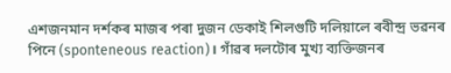এশজনমান দৰ্শকৰ মাজৰ পৰা দুজন ডেকাই শিলগুটি দলিয়ালে ৰবীন্দ্ৰ ভৱনৰ পিনে (sponteneous reaction)। গাঁৱৰ দলটোৰ মুখ্য ব্যক্তিজনৰ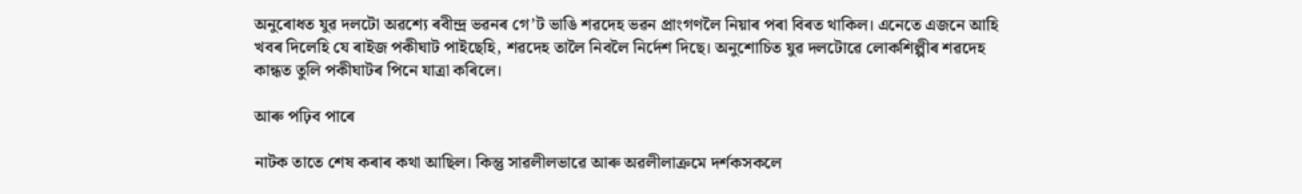অনুৰোধত যুৱ দলটো অৱশ্যে ৰবীন্দ্ৰ ভৱনৰ গে’ট ভাঙি শৱদেহ ভৱন প্ৰাংগণলৈ নিয়াৰ পৰা বিৰত থাকিল। এনেতে এজনে আহি খবৰ দিলেহি যে ৰাইজ পকীঘাট পাইছেহি, শৱদেহ তালৈ নিবলৈ নিৰ্দেশ দিছে। অনুশোচিত যুৱ দলটোৱে লোকশিল্পীৰ শৱদেহ কান্ধত তুলি পকীঘাটৰ পিনে যাত্ৰা কৰিলে।

আৰু পঢ়িব পাৰে

নাটক তাতে শেষ কৰাৰ কথা আছিল। কিন্তু সাৱলীলভাৱে আৰু অৱলীলাক্ৰমে দৰ্শকসকলে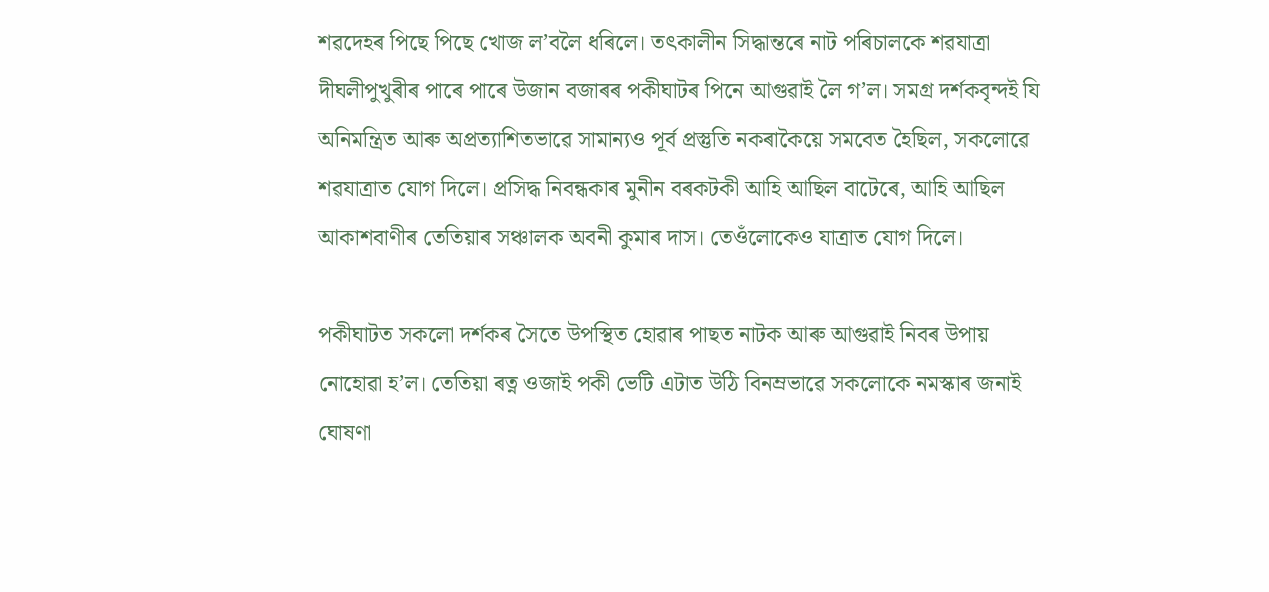শৱদেহৰ পিছে পিছে খোজ ল’বলৈ ধৰিলে। তৎকালীন সিদ্ধান্তৰে নাট পৰিচালকে শৱযাত্ৰা দীঘলীপুখুৰীৰ পাৰে পাৰে উজান বজাৰৰ পকীঘাটৰ পিনে আগুৱাই লৈ গ’ল। সমগ্ৰ দৰ্শকবৃন্দই যি অনিমন্ত্ৰিত আৰু অপ্ৰত্যাশিতভাৱে সামান্যও পূৰ্ব প্ৰস্তুতি নকৰাকৈয়ে সমবেত হৈছিল, সকলোৱে শৱযাত্ৰাত যোগ দিলে। প্ৰসিদ্ধ নিবন্ধকাৰ মুনীন বৰকটকী আহি আছিল বাটেৰে, আহি আছিল আকাশবাণীৰ তেতিয়াৰ সঞ্চালক অবনী কুমাৰ দাস। তেওঁলোকেও যাত্ৰাত যোগ দিলে।

পকীঘাটত সকলো দৰ্শকৰ সৈতে উপস্থিত হোৱাৰ পাছত নাটক আৰু আগুৱাই নিবৰ উপায় নোহোৱা হ’ল। তেতিয়া ৰত্ন ওজাই পকী ভেটি এটাত উঠি বিনম্ৰভাৱে সকলোকে নমস্কাৰ জনাই ঘোষণা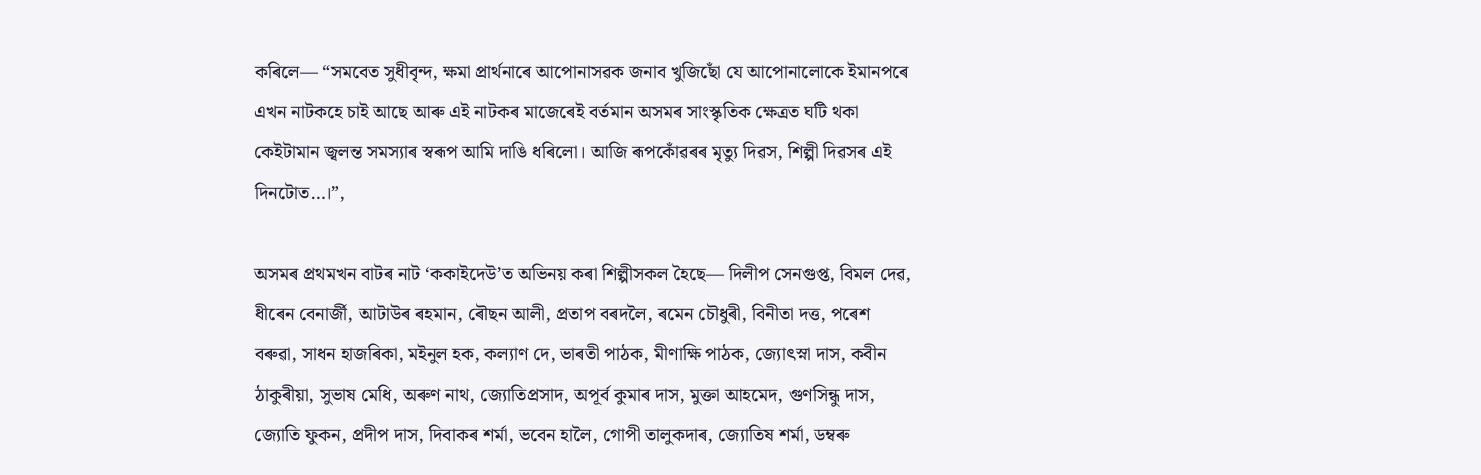কৰিলে— “সমবেত সুধীবৃন্দ, ক্ষমা প্ৰাৰ্থনাৰে আপোনাসৱক জনাব খুজিছোঁ যে আপোনালোকে ইমানপৰে এখন নাটকহে চাই আছে আৰু এই নাটকৰ মাজেৰেই বৰ্তমান অসমৰ সাংস্কৃতিক ক্ষেত্ৰত ঘটি থকা কেইটামান জ্বলন্ত সমস্যাৰ স্বৰূপ আমি দাঙি ধৰিলো। আজি ৰূপকোঁৱৰৰ মৃত্যু দিৱস, শিল্পী দিৱসৰ এই দিনটোত…।”,

অসমৰ প্ৰথমখন বাটৰ নাট ‘ককাইদেউ’ত অভিনয় কৰা শিল্পীসকল হৈছে— দিলীপ সেনগুপ্ত, বিমল দেৱ, ধীৰেন বেনাৰ্জী, আটাউৰ ৰহমান, ৰৌছন আলী, প্ৰতাপ বৰদলৈ, ৰমেন চৌধুৰী, বিনীতা দত্ত, পৰেশ বৰুৱা, সাধন হাজৰিকা, মইনুল হক, কল্যাণ দে, ভাৰতী পাঠক, মীণাক্ষি পাঠক, জ্যোৎস্না দাস, কবীন ঠাকুৰীয়া, সুভাষ মেধি, অৰুণ নাথ, জ্যোতিপ্ৰসাদ, অপূৰ্ব কুমাৰ দাস, মুক্তা আহমেদ, গুণসিন্ধু দাস, জ্যোতি ফুকন, প্ৰদীপ দাস, দিবাকৰ শৰ্মা, ভবেন হালৈ, গোপী তালুকদাৰ, জ্যোতিষ শৰ্মা, ডম্বৰু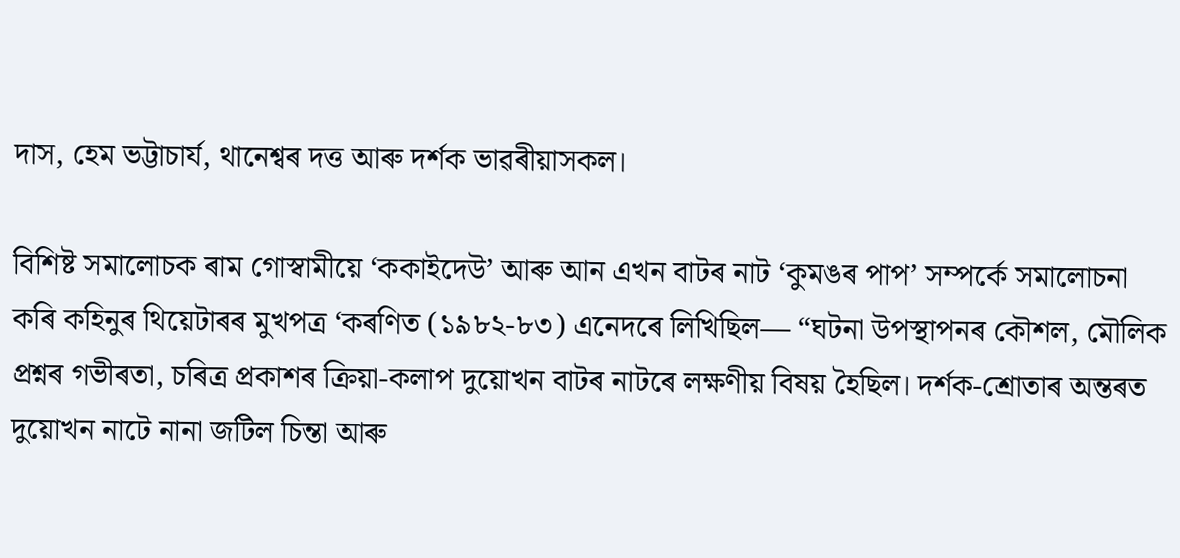দাস, হেম ভট্টাচাৰ্য, থানেশ্বৰ দত্ত আৰু দৰ্শক ভাৱৰীয়াসকল।

বিশিষ্ট সমালোচক ৰাম গোস্বামীয়ে ‘ককাইদেউ’ আৰু আন এখন বাটৰ নাট ‘কুমঙৰ পাপ’ সম্পৰ্কে সমালোচনা কৰি কহিনুৰ থিয়েটাৰৰ মুখপত্ৰ ‘কৰণিত (১৯৮২-৮৩) এনেদৰে লিখিছিল— “ঘটনা উপস্থাপনৰ কৌশল, মৌলিক প্ৰশ্নৰ গভীৰতা, চৰিত্ৰ প্ৰকাশৰ ক্ৰিয়া-কলাপ দুয়োখন বাটৰ নাটৰে লক্ষণীয় বিষয় হৈছিল। দৰ্শক-শ্ৰোতাৰ অন্তৰত দুয়োখন নাটে নানা জটিল চিন্তা আৰু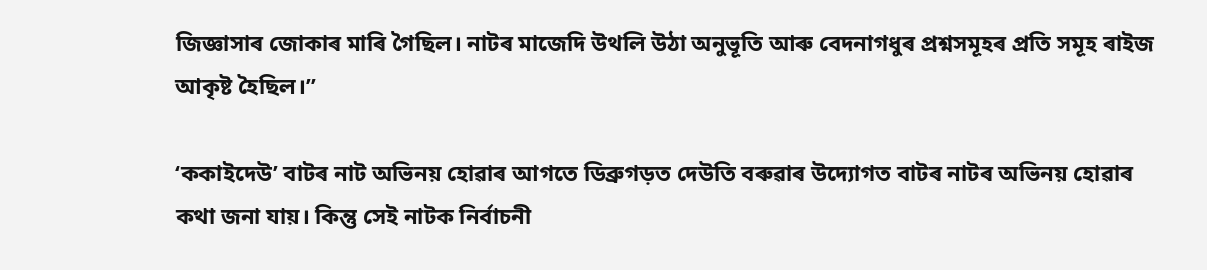জিজ্ঞাসাৰ জোকাৰ মাৰি গৈছিল। নাটৰ মাজেদি উথলি উঠা অনুভূতি আৰু বেদনাগধুৰ প্ৰশ্নসমূহৰ প্ৰতি সমূহ ৰাইজ আকৃষ্ট হৈছিল।”

‘ককাইদেউ’ বাটৰ নাট অভিনয় হোৱাৰ আগতে ডিব্ৰুগড়ত দেউতি বৰুৱাৰ উদ্যোগত বাটৰ নাটৰ অভিনয় হোৱাৰ কথা জনা যায়। কিন্তু সেই নাটক নিৰ্বাচনী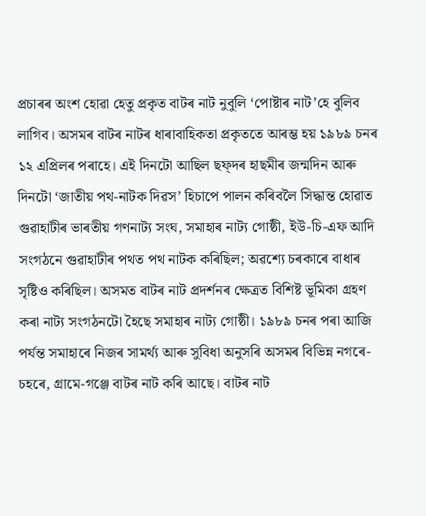প্ৰচাৰৰ অংশ হোৱা হেতু প্ৰকৃত বাটৰ নাট নুবুলি ‘পোষ্টাৰ নাট’হে বুলিব লাগিব। অসমৰ বাটৰ নাটৰ ধাৰাবাহিকতা প্ৰকৃততে আৰম্ভ হয় ১৯৮৯ চনৰ ১২ এপ্ৰিলৰ পৰাহে। এই দিনটো আছিল ছফ্দৰ হাছমীৰ জন্মদিন আৰু দিনটো ‘জাতীয় পথ-নাটক দিৱস’ হিচাপে পালন কৰিবলৈ সিদ্ধান্ত হোৱাত গুৱাহাটীৰ ভাৰতীয় গণনাট্য সংঘ, সমাহাৰ নাট্য গোষ্ঠী, ইউ-চি-এফ আদি সংগঠনে গুৱাহাটীৰ পথত পথ নাটক কৰিছিল; অৱশ্যে চৰকাৰে বাধাৰ সৃষ্টিও কৰিছিল। অসমত বাটৰ নাট প্ৰদৰ্শনৰ ক্ষেত্ৰত বিশিষ্ট ভূমিকা গ্ৰহণ কৰা নাট্য সংগঠনটো হৈছে সমাহাৰ নাট্য গোষ্ঠী। ১৯৮৯ চনৰ পৰা আজি পৰ্যন্ত সমাহাৰে নিজৰ সামৰ্থ্য আৰু সুবিধা অনুসৰি অসমৰ বিভিন্ন নগৰে-চহৰে, গ্ৰামে-গঞ্জে বাটৰ নাট কৰি আছে। বাটৰ নাট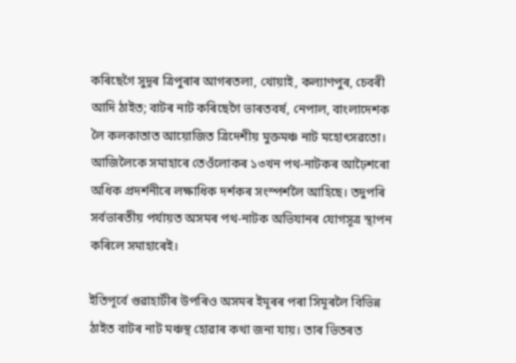কৰিছেগৈ সুদূৰ ত্ৰিপুৰাৰ আগৰতলা, খোয়াই, কল্যাণপুৰ, চেবৰী আদি ঠাইত; বাটৰ নাট কৰিছেগৈ ভাৰতবৰ্ষ, নেপাল, বাংলাদেশক লৈ কলকাতাত আয়োজিত ত্ৰিদেশীয় মুক্তমঞ্চ নাট মহোৎসৱতো। আজিলৈকে সমাহাৰে তেওঁলোকৰ ১৩খন পথ-নাটকৰ আঢ়ৈশৰো অধিক প্ৰদৰ্শনীৰে লক্ষাধিক দৰ্শকৰ সংস্পৰ্শলৈ আহিছে। তদুপৰি সৰ্বভাৰতীয় পৰ্যায়ত অসমৰ পথ-নাটক অভিযানৰ যোগসূত্ৰ স্থাপন কৰিলে সমাহাৰেই।

ইতিপূৰ্বে গুৱাহাটীৰ উপৰিও অসমৰ ইমূৰৰ পৰা সিমূৰলৈ বিভিন্ন ঠাইত বাটৰ নাট মঞ্চস্থ হোৱাৰ কথা জনা যায়। তাৰ ভিতৰত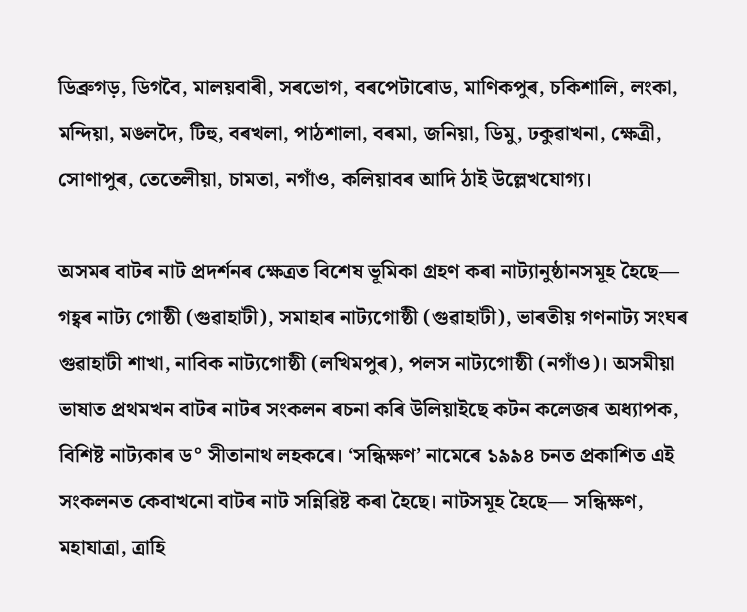ডিব্ৰুগড়, ডিগবৈ, মালয়বাৰী, সৰভোগ, বৰপেটাৰোড, মাণিকপুৰ, চকিশালি, লংকা, মন্দিয়া, মঙলদৈ, টিহু, বৰখলা, পাঠশালা, বৰমা, জনিয়া, ডিমু, ঢকুৱাখনা, ক্ষেত্ৰী, সোণাপুৰ, তেতেলীয়া, চামতা, নগাঁও, কলিয়াবৰ আদি ঠাই উল্লেখযোগ্য।

অসমৰ বাটৰ নাট প্ৰদৰ্শনৰ ক্ষেত্ৰত বিশেষ ভূমিকা গ্ৰহণ কৰা নাট্যানুষ্ঠানসমূহ হৈছে— গহ্বৰ নাট্য গোষ্ঠী (গুৱাহাটী), সমাহাৰ নাট্যগোষ্ঠী (গুৱাহাটী), ভাৰতীয় গণনাট্য সংঘৰ গুৱাহাটী শাখা, নাবিক নাট্যগোষ্ঠী (লখিমপুৰ), পলস নাট্যগোষ্ঠী (নগাঁও)। অসমীয়া ভাষাত প্ৰথমখন বাটৰ নাটৰ সংকলন ৰচনা কৰি উলিয়াইছে কটন কলেজৰ অধ্যাপক, বিশিষ্ট নাট্যকাৰ ড° সীতানাথ লহকৰে। ‘সন্ধিক্ষণ’ নামেৰে ১৯৯৪ চনত প্ৰকাশিত এই সংকলনত কেবাখনো বাটৰ নাট সন্নিৱিষ্ট কৰা হৈছে। নাটসমূহ হৈছে— সন্ধিক্ষণ, মহাযাত্ৰা, ত্ৰাহি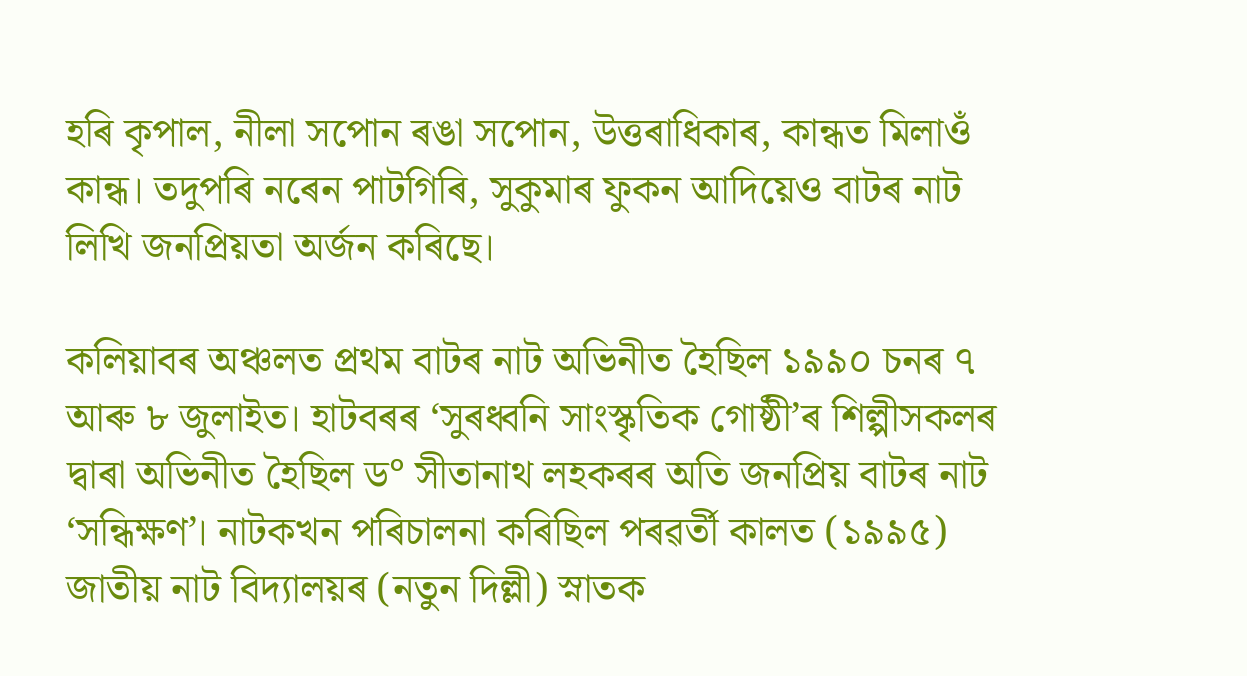হৰি কৃপাল, নীলা সপোন ৰঙা সপোন, উত্তৰাধিকাৰ, কান্ধত মিলাওঁ কান্ধ। তদুপৰি নৰেন পাটগিৰি, সুকুমাৰ ফুকন আদিয়েও বাটৰ নাট লিখি জনপ্ৰিয়তা অৰ্জন কৰিছে।

কলিয়াবৰ অঞ্চলত প্ৰথম বাটৰ নাট অভিনীত হৈছিল ১৯৯০ চনৰ ৭ আৰু ৮ জুলাইত। হাটবৰৰ ‘সুৰধ্বনি সাংস্কৃতিক গোষ্ঠী’ৰ শিল্পীসকলৰ দ্বাৰা অভিনীত হৈছিল ড° সীতানাথ লহকৰৰ অতি জনপ্ৰিয় বাটৰ নাট ‘সন্ধিক্ষণ’। নাটকখন পৰিচালনা কৰিছিল পৰৱৰ্তী কালত (১৯৯৫) জাতীয় নাট বিদ্যালয়ৰ (নতুন দিল্লী) স্নাতক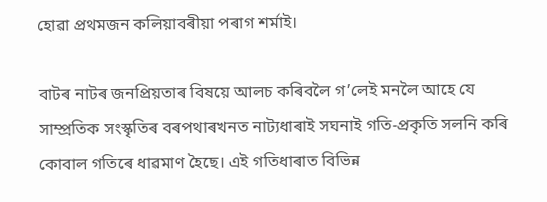হোৱা প্ৰথমজন কলিয়াবৰীয়া পৰাগ শৰ্মাই।

বাটৰ নাটৰ জনপ্ৰিয়তাৰ বিষয়ে আলচ কৰিবলৈ গ’লেই মনলৈ আহে যে সাম্প্ৰতিক সংস্কৃতিৰ বৰপথাৰখনত নাট্যধাৰাই সঘনাই গতি-প্ৰকৃতি সলনি কৰি কোবাল গতিৰে ধাৱমাণ হৈছে। এই গতিধাৰাত বিভিন্ন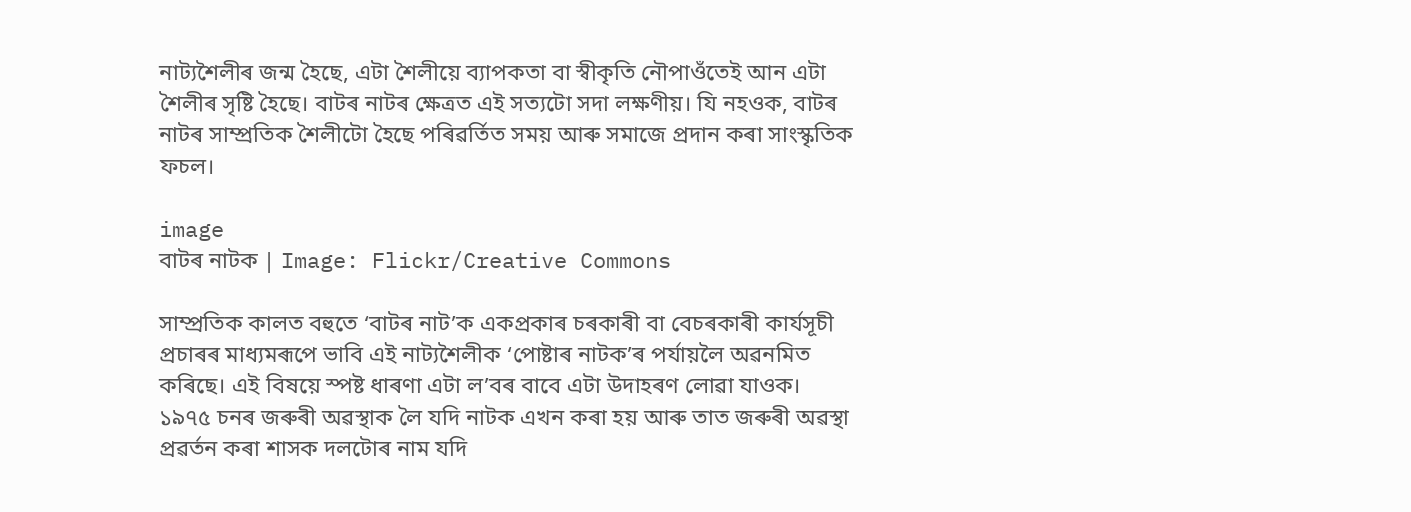নাট্যশৈলীৰ জন্ম হৈছে, এটা শৈলীয়ে ব্যাপকতা বা স্বীকৃতি নৌপাওঁতেই আন এটা শৈলীৰ সৃষ্টি হৈছে। বাটৰ নাটৰ ক্ষেত্ৰত এই সত্যটো সদা লক্ষণীয়। যি নহওক, বাটৰ নাটৰ সাম্প্ৰতিক শৈলীটো হৈছে পৰিৱৰ্তিত সময় আৰু সমাজে প্ৰদান কৰা সাংস্কৃতিক ফচল।

image
বাটৰ নাটক | Image: Flickr/Creative Commons

সাম্প্ৰতিক কালত বহুতে ‘বাটৰ নাট’ক একপ্ৰকাৰ চৰকাৰী বা বেচৰকাৰী কাৰ্যসূচী প্ৰচাৰৰ মাধ্যমৰূপে ভাবি এই নাট্যশৈলীক ‘পোষ্টাৰ নাটক’ৰ পৰ্যায়লৈ অৱনমিত কৰিছে। এই বিষয়ে স্পষ্ট ধাৰণা এটা ল’বৰ বাবে এটা উদাহৰণ লোৱা যাওক। ১৯৭৫ চনৰ জৰুৰী অৱস্থাক লৈ যদি নাটক এখন কৰা হয় আৰু তাত জৰুৰী অৱস্থা প্ৰৱৰ্তন কৰা শাসক দলটোৰ নাম যদি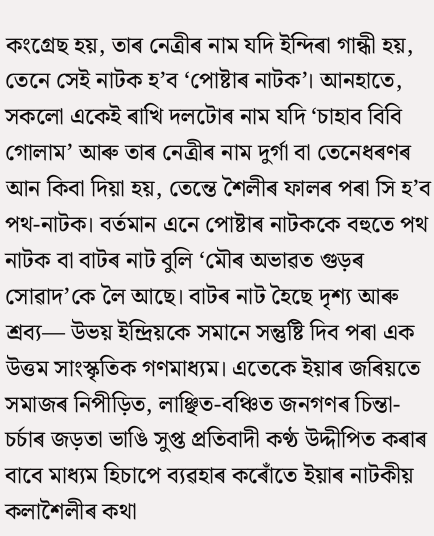কংগ্ৰেছ হয়, তাৰ নেত্ৰীৰ নাম যদি ইন্দিৰা গান্ধী হয়, তেনে সেই নাটক হ’ব ‘পোষ্টাৰ নাটক’। আনহাতে, সকলো একেই ৰাখি দলটোৰ নাম যদি ‘চাহাব বিবি গোলাম’ আৰু তাৰ নেত্ৰীৰ নাম দুৰ্গা বা তেনেধৰণৰ আন কিবা দিয়া হয়, তেন্তে শৈলীৰ ফালৰ পৰা সি হ’ব পথ-নাটক। বৰ্তমান এনে পোষ্টাৰ নাটককে বহুতে পথ নাটক বা বাটৰ নাট বুলি ‘মৌৰ অভাৱত গুড়ৰ সোৱাদ’কে লৈ আছে। বাটৰ নাট হৈছে দৃশ্য আৰু শ্ৰব্য— উভয় ইন্দ্ৰিয়কে সমানে সন্তুষ্টি দিব পৰা এক উত্তম সাংস্কৃতিক গণমাধ্যম। এতেকে ইয়াৰ জৰিয়তে সমাজৰ নিপীড়িত, লাঞ্ছিত-বঞ্চিত জনগণৰ চিন্তা-চৰ্চাৰ জড়তা ভাঙি সুপ্ত প্ৰতিবাদী কণ্ঠ উদ্দীপিত কৰাৰ বাবে মাধ্যম হিচাপে ব্যৱহাৰ কৰোঁতে ইয়াৰ নাটকীয় কলাশৈলীৰ কথা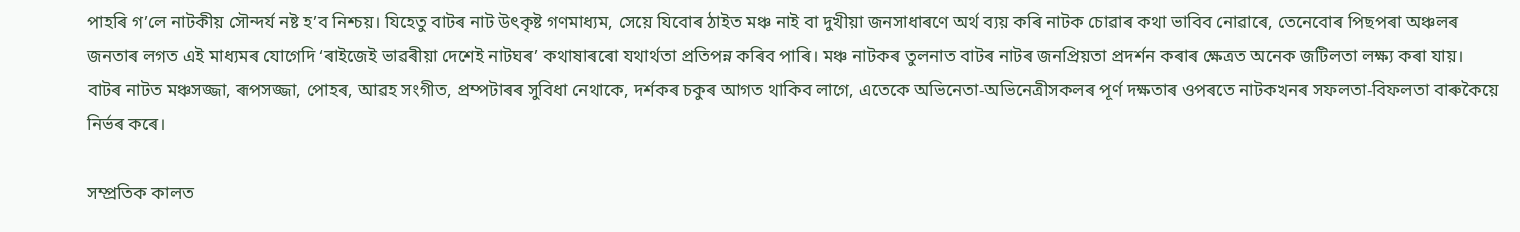পাহৰি গ’লে নাটকীয় সৌন্দৰ্য নষ্ট হ’ব নিশ্চয়। যিহেতু বাটৰ নাট উৎকৃষ্ট গণমাধ্যম, সেয়ে যিবোৰ ঠাইত মঞ্চ নাই বা দুখীয়া জনসাধাৰণে অৰ্থ ব্যয় কৰি নাটক চোৱাৰ কথা ভাবিব নোৱাৰে, তেনেবোৰ পিছপৰা অঞ্চলৰ জনতাৰ লগত এই মাধ্যমৰ যোগেদি ‘ৰাইজেই ভাৱৰীয়া দেশেই নাটঘৰ’ কথাষাৰৰো যথাৰ্থতা প্ৰতিপন্ন কৰিব পাৰি। মঞ্চ নাটকৰ তুলনাত বাটৰ নাটৰ জনপ্ৰিয়তা প্ৰদৰ্শন কৰাৰ ক্ষেত্ৰত অনেক জটিলতা লক্ষ্য কৰা যায়। বাটৰ নাটত মঞ্চসজ্জা, ৰূপসজ্জা, পোহৰ, আৱহ সংগীত, প্ৰম্পটাৰৰ সুবিধা নেথাকে, দৰ্শকৰ চকুৰ আগত থাকিব লাগে, এতেকে অভিনেতা-অভিনেত্ৰীসকলৰ পূৰ্ণ দক্ষতাৰ ওপৰতে নাটকখনৰ সফলতা-বিফলতা বাৰুকৈয়ে নিৰ্ভৰ কৰে।

সম্প্ৰতিক কালত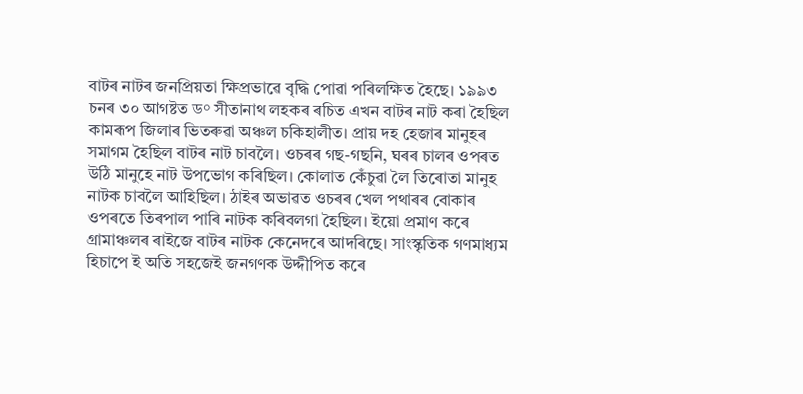বাটৰ নাটৰ জনপ্ৰিয়তা ক্ষিপ্ৰভাৱে বৃদ্ধি পোৱা পৰিলক্ষিত হৈছে। ১৯৯৩ চনৰ ৩০ আগষ্টত ড° সীতানাথ লহকৰ ৰচিত এখন বাটৰ নাট কৰা হৈছিল কামৰূপ জিলাৰ ভিতৰুৱা অঞ্চল চকিহালীত। প্ৰায় দহ হেজাৰ মানুহৰ সমাগম হৈছিল বাটৰ নাট চাবলৈ। ওচৰৰ গছ-গছনি, ঘৰৰ চালৰ ওপৰত উঠি মানুহে নাট উপভোগ কৰিছিল। কোলাত কেঁচুৱা লৈ তিৰোতা মানুহ নাটক চাবলৈ আহিছিল। ঠাইৰ অভাৱত ওচৰৰ খেল পথাৰৰ বোকাৰ ওপৰতে তিৰপাল পাৰি নাটক কৰিবলগা হৈছিল। ইয়ো প্ৰমাণ কৰে গ্ৰামাঞ্চলৰ ৰাইজে বাটৰ নাটক কেনেদৰে আদৰিছে। সাংস্কৃতিক গণমাধ্যম হিচাপে ই অতি সহজেই জনগণক উদ্দীপিত কৰে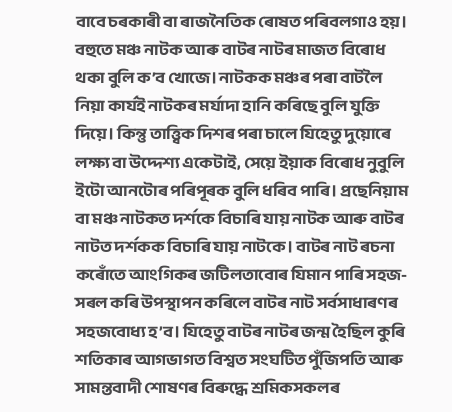বাবে চৰকাৰী বা ৰাজনৈতিক ৰোষত পৰিবলগাও হয়। বহুতে মঞ্চ নাটক আৰু বাটৰ নাটৰ মাজত বিৰোধ থকা বুলি ক’ব খোজে। নাটকক মঞ্চৰ পৰা বাটলৈ নিয়া কাৰ্যই নাটকৰ মৰ্যাদা হানি কৰিছে বুলি যুক্তি দিয়ে। কিন্তু তাত্ত্বিক দিশৰ পৰা চালে যিহেতু দুয়োৰে লক্ষ্য বা উদ্দেশ্য একেটাই, সেয়ে ইয়াক বিৰোধ নুবুলি ইটো আনটোৰ পৰিপূৰক বুলি ধৰিব পাৰি। প্ৰছেনিয়াম বা মঞ্চ নাটকত দৰ্শকে বিচাৰি যায় নাটক আৰু বাটৰ নাটত দৰ্শকক বিচাৰি যায় নাটকে। বাটৰ নাট ৰচনা কৰোঁতে আংগিকৰ জটিলতাবোৰ যিমান পাৰি সহজ-সৰল কৰি উপস্থাপন কৰিলে বাটৰ নাট সৰ্বসাধাৰণৰ সহজবোধ্য হ’ব। যিহেতু বাটৰ নাটৰ জন্ম হৈছিল কুৰি শতিকাৰ আগভাগত বিশ্বত সংঘটিত পুঁজিপতি আৰু সামন্তবাদী শোষণৰ বিৰুদ্ধে শ্ৰমিকসকলৰ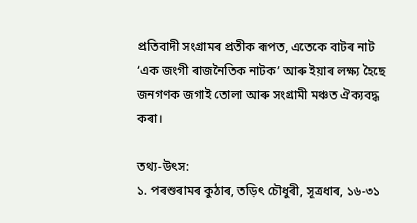প্ৰতিবাদী সংগ্ৰামৰ প্ৰতীক ৰূপত, এতেকে বাটৰ নাট ‘এক জংগী ৰাজনৈতিক নাটক’ আৰু ইয়াৰ লক্ষ্য হৈছে জনগণক জগাই তোলা আৰু সংগ্ৰামী মঞ্চত ঐক্যবদ্ধ কৰা।

তথ্য-উৎস:
১. পৰশুৰামৰ কুঠাৰ, তড়িৎ চৌধুৰী, সূত্ৰধাৰ, ১৬-৩১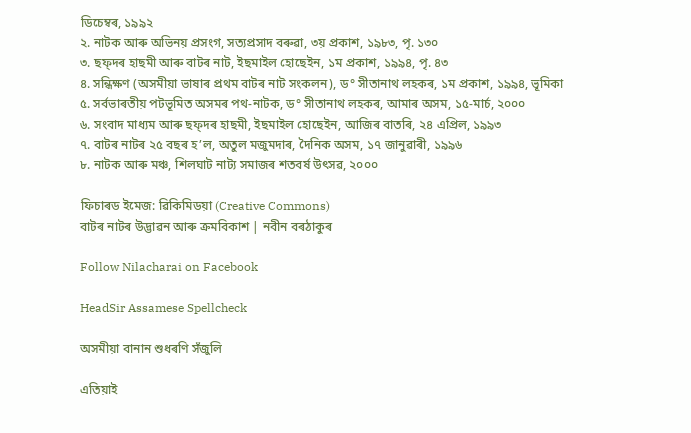ডিচেম্বৰ, ১৯৯২
২. নাটক আৰু অভিনয় প্ৰসংগ, সত্যপ্ৰসাদ বৰুৱা, ৩য় প্ৰকাশ, ১৯৮৩, পৃ. ১৩০
৩. ছফ্দৰ হাছমী আৰু বাটৰ নাট, ইছমাইল হোছেইন, ১ম প্ৰকাশ, ১৯৯৪, পৃ. ৪৩
৪. সন্ধিক্ষণ (অসমীয়া ভাষাৰ প্ৰথম বাটৰ নাট সংকলন), ড° সীতানাথ লহকৰ, ১ম প্ৰকাশ, ১৯৯৪, ভূমিকা
৫. সৰ্বভাৰতীয় পটভূমিত অসমৰ পথ-নাটক, ড° সীতানাথ লহকৰ, আমাৰ অসম, ১৫-মাৰ্চ, ২০০০
৬. সংবাদ মাধ্যম আৰু ছফ্দৰ হাছমী, ইছমাইল হোছেইন, আজিৰ বাতৰি, ২৪ এপ্ৰিল, ১৯৯৩
৭. বাটৰ নাটৰ ২৫ বছৰ হ’ল, অতুল মজুমদাৰ, দৈনিক অসম, ১৭ জানুৱাৰী, ১৯৯৬
৮. নাটক আৰু মঞ্চ, শিলঘাট নাট্য সমাজৰ শতবৰ্ষ উৎসৱ, ২০০০

ফিচাৰড ইমেজ: ৱিকিমিডয়া (Creative Commons)
বাটৰ নাটৰ উদ্ভাৱন আৰু ক্ৰমবিকাশ | নবীন বৰঠাকুৰ

Follow Nilacharai on Facebook

HeadSir Assamese Spellcheck

অসমীয়া বানান শুধৰণি সঁজুলি

এতিয়াই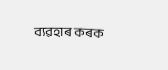ব্যৱহাৰ কৰক